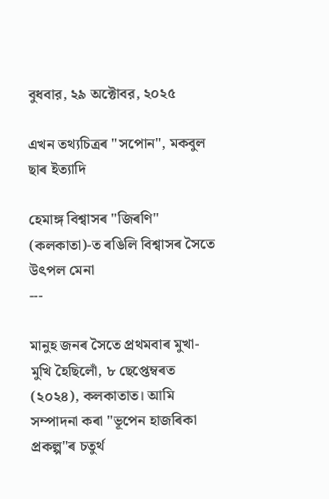বুধবার, ২৯ অক্টোবর, ২০২৫

এখন তথ্যচিত্ৰৰ "সপোন", মকবুল ছাৰ ইত্যাদি

হেমাঙ্গ বিশ্বাসৰ "জিৰণি" (কলকাতা)-ত ৰঙিলি বিশ্বাসৰ সৈতে উৎপল মেনা
---

মানুহ জনৰ সৈতে প্ৰথমবাৰ মুখা-মুখি হৈছিলোঁ, ৮ ছেপ্তেম্বৰত (২০২৪), কলকাতাত। আমি সম্পাদনা কৰা "ভূপেন হাজৰিকা প্ৰকল্প"ৰ চতুৰ্থ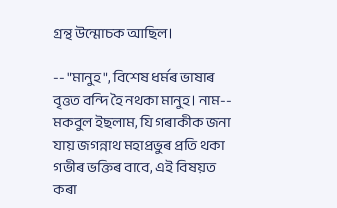গ্ৰন্থ উন্মোচক আছিল।

-- "মানুহ", বিশেষ ধৰ্মৰ ভাষাৰ বৃত্তত বন্দি হৈ নথকা মানুহ। নাম-- মকবুল ইছলাম, যি গৰাকীক জনা যায় জগন্নাথ মহাপ্রভুৰ প্রতি থকা গভীৰ ভক্তিৰ বাবে, এই বিষয়ত কৰা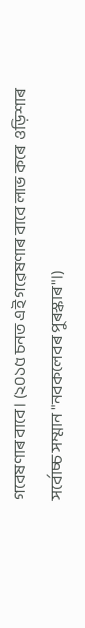গবেষণাৰ বাবে। (২০১৫ চনত এই গৱেষণাৰ বাবে লাভ কৰে  ওড়িশাৰ সর্বোচ্চ সম্মান "নবকলেবৰ পুৰস্কাৰ"।)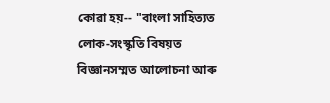কোৱা হয়-- "বাংলা সাহিত্যত লোক-সংস্কৃতি বিষয়ত বিজ্ঞানসম্মত আলোচনা আৰু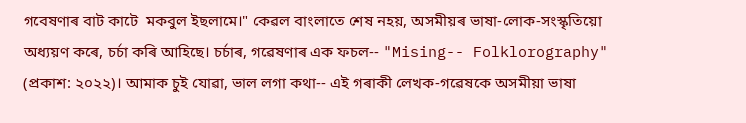গবেষণাৰ বাট কাটে  মকবুল ইছলামে।" কেৱল বাংলাতে শেষ নহয়, অসমীয়ৰ ভাষা-লোক-সংস্কৃতিয়ো অধ্যয়ণ কৰে, চৰ্চা কৰি আহিছে। চৰ্চাৰ, গৱেষণাৰ এক ফচল-- "Mising-- Folklorography" (প্ৰকাশ: ২০২২)। আমাক চুই যোৱা, ভাল লগা কথা-- এই গৰাকী লেখক-গৱেষকে অসমীয়া ভাষা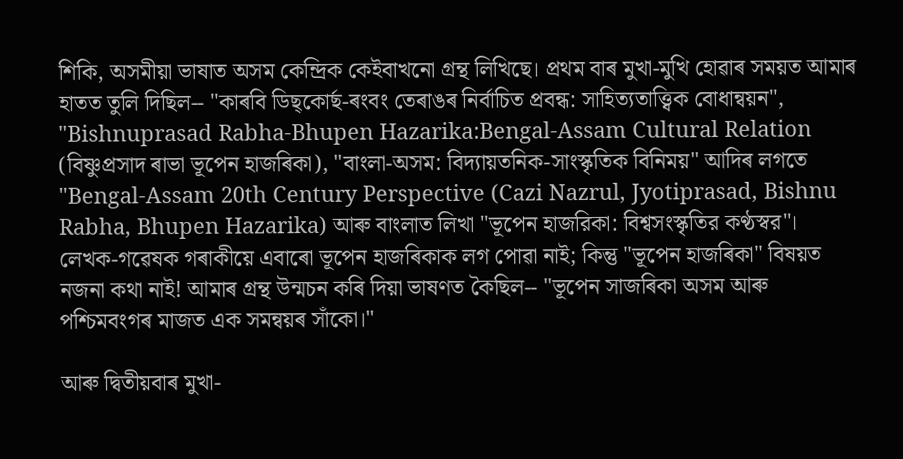শিকি, অসমীয়া ভাষাত অসম কেন্দ্ৰিক কেইবাখনো গ্ৰন্থ লিখিছে। প্ৰথম বাৰ মুখা-মুখি হোৱাৰ সময়ত আমাৰ হাতত তুলি দিছিল-- "কাৰবি ডিছ্‌কোৰ্ছ-ৰংবং তেৰাঙৰ নিৰ্বাচিত প্রবন্ধ: সাহিত্যতাত্ত্বিক বোধান্বয়ন", "Bishnuprasad Rabha-Bhupen Hazarika:Bengal-Assam Cultural Relation (বিষ্ণুপ্ৰসাদ ৰাভা ভূপেন হাজৰিকা), "বাংলা-অসম: বিদ্যায়তনিক-সাংস্কৃতিক বিনিময়" আদিৰ লগতে "Bengal-Assam 20th Century Perspective (Cazi Nazrul, Jyotiprasad, Bishnu Rabha, Bhupen Hazarika) আৰু বাংলাত লিখা "ভূপেন হাজরিকা: বিশ্বসংস্কৃতির কণ্ঠস্বর"। লেখক-গৱেষক গৰাকীয়ে এবাৰো ভূপেন হাজৰিকাক লগ পোৱা নাই; কিন্তু "ভূপেন হাজৰিকা" বিষয়ত নজনা কথা নাই! আমাৰ গ্ৰন্থ উন্মচন কৰি দিয়া ভাষণত কৈছিল-- "ভূপেন সাজৰিকা অসম আৰু পশ্চিমবংগৰ মাজত এক সমন্বয়ৰ সাঁকো।"

আৰু দ্বিতীয়বাৰ মুখা-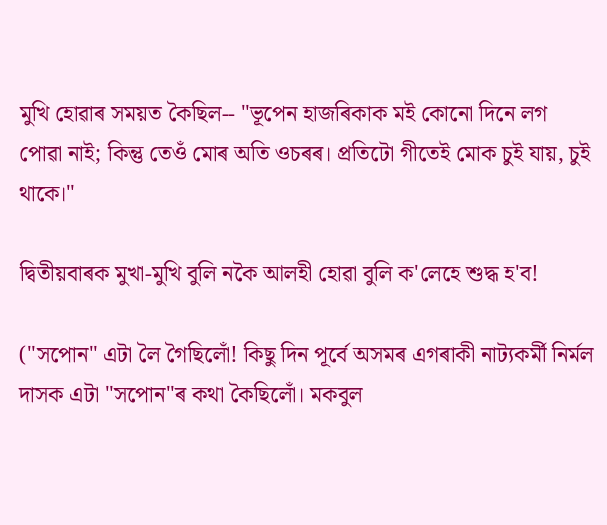মুখি হোৱাৰ সময়ত কৈছিল-- "ভূপেন হাজৰিকাক মই কোনো দিনে লগ পোৱা নাই; কিন্তু তেওঁ মোৰ অতি ওচৰৰ। প্ৰতিটো গীতেই মোক চুই যায়, চুই থাকে।"

দ্বিতীয়বাৰক মুখা-মুখি বুলি নকৈ আলহী হোৱা বুলি ক'লেহে শুদ্ধ হ'ব!

("সপোন" এটা লৈ গৈছিলোঁ! কিছু দিন পূৰ্বে অসমৰ এগৰাকী নাট্যকৰ্মী নিৰ্মল দাসক এটা "সপোন"ৰ কথা কৈছিলোঁ। মকবুল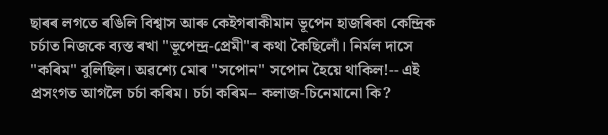ছাৰৰ লগতে ৰঙিলি বিশ্বাস আৰু কেইগৰাকীমান ভূপেন হাজৰিকা কেন্দ্ৰিক চৰ্চাত নিজকে ব্যস্ত ৰখা "ভূপেন্দ্ৰ-প্ৰেমী"ৰ কথা কৈছিলোঁ। নিৰ্মল দাসে "কৰিম" বুলিছিল। অৱশ্যে মোৰ "সপোন" সপোন হৈয়ে থাকিল!-- এই প্ৰসংগত আগলৈ চৰ্চা কৰিম। চৰ্চা কৰিম-- কলাজ-চিনেমানো কি?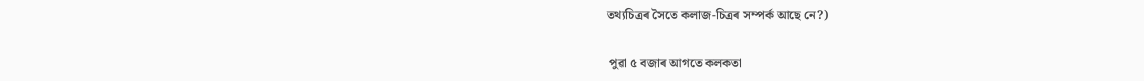তথ্যচিত্ৰৰ সৈতে কলাজ-চিত্ৰৰ সম্পৰ্ক আছে নে?)

 পুৱা ৫ বজাৰ আগতে কলকতা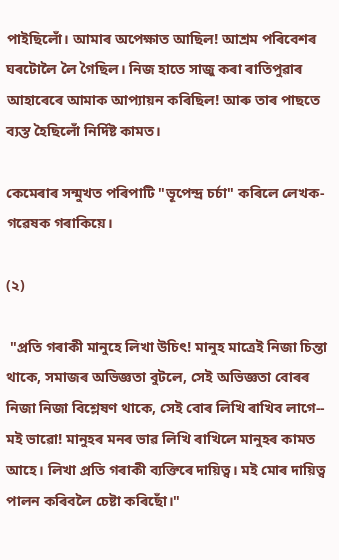পাইছিলোঁ। আমাৰ অপেক্ষাত আছিল! আশ্ৰম পৰিবেশৰ ঘৰটোলৈ লৈ গৈছিল। নিজ হাতে সাজু কৰা ৰাতিপুৱাৰ আহাৰেৰে আমাক আপ্যায়ন কৰিছিল! আৰু তাৰ পাছতে ব্যস্ত হৈছিলোঁ নিৰ্দিষ্ট কামত।

কেমেৰাৰ সন্মুখত পৰিপাটি "ভূপেন্দ্ৰ চৰ্চা" কৰিলে লেখক-গৱেষক গৰাকিয়ে।

(২)

 "প্ৰতি গৰাকী মানুহে লিখা উচিৎ! মানুহ মাত্ৰেই নিজা চিন্তা থাকে, সমাজৰ অভিজ্ঞতা বুটলে, সেই অভিজ্ঞতা বোৰৰ নিজা নিজা বিশ্লেষণ থাকে, সেই বোৰ লিখি ৰাখিব লাগে-- মই ভাৱো! মানুহৰ মনৰ ভাৱ লিখি ৰাখিলে মানুহৰ কামত আহে। লিখা প্ৰতি গৰাকী ব্যক্তিৰে দায়িত্ব। মই মোৰ দায়িত্ব পালন কৰিবলৈ চেষ্টা কৰিছোঁ।"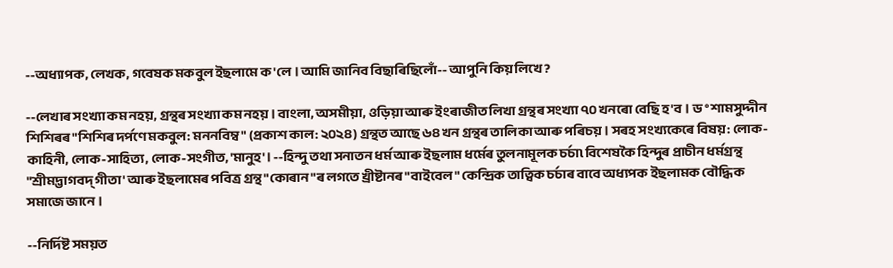--অধ্যাপক, লেখক, গবেষক মকবুল ইছলামে ক'লে। আমি জানিব বিছাৰিছিলোঁ-- আপুনি কিয় লিখে?

--লেখাৰ সংখ্যা কম নহয়, গ্ৰন্থৰ সংখ্যা কম নহয়। বাংলা, অসমীয়া, ওড়িয়া আৰু ইংৰাজীত লিখা গ্ৰন্থৰ সংখ্যা ৭০ খনৰো বেছি হ'ব। ড° শামসুদ্দীন শিশিৰৰ "শিশিৰ দৰ্পণে মকবুল: মননবিম্ব" (প্ৰকাশ কাল: ২০২৪) গ্ৰন্থত আছে ৬৪ খন গ্ৰন্থৰ তালিকা আৰু পৰিচয়। সৰহ সংখ্যকেৰে বিষয়: লোক-কাহিনী, লোক-সাহিত্য, লোক-সংগীত, 'মানুহ'। --হিন্দু তথা সনাতন ধর্ম আৰু ইছলাম ধর্মেৰ তুলনামূলক চৰ্চা৷ বিশেষকৈ হিন্দুৰ প্রাচীন ধর্মগ্রন্থ "শ্রীমদ্ভাগবদ্ গীতা' আৰু ইছলামেৰ পবিত্র গ্রন্থ "কোৰান"ৰ লগতে খ্ৰীষ্টানৰ "বাইবেল" কেন্দ্ৰিক তাত্বিক চৰ্চাৰ বাবে অধ্যপক ইছলামক বৌদ্ধিক সমাজে জানে।

--নিৰ্দিষ্ট সময়ত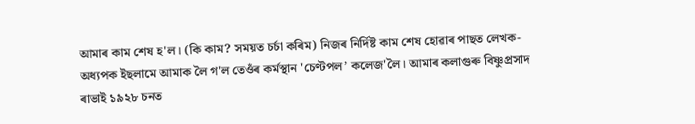আমাৰ কাম শেষ হ'ল। (কি কাম? সময়ত চৰ্চা কৰিম) নিজৰ নিৰ্দিষ্ট কাম শেষ হোৱাৰ পাছত লেখক-অধ্যপক ইছলামে আমাক লৈ গ'ল তেওঁৰ কৰ্মস্থান 'চেণ্টপল’ কলেজ'লৈ। আমাৰ কলাগুৰু বিষ্ণুপ্ৰসাদ ৰাভাই ১৯২৮ চনত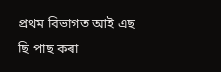প্ৰথম বিভাগত আই এছ ছি পাছ কৰা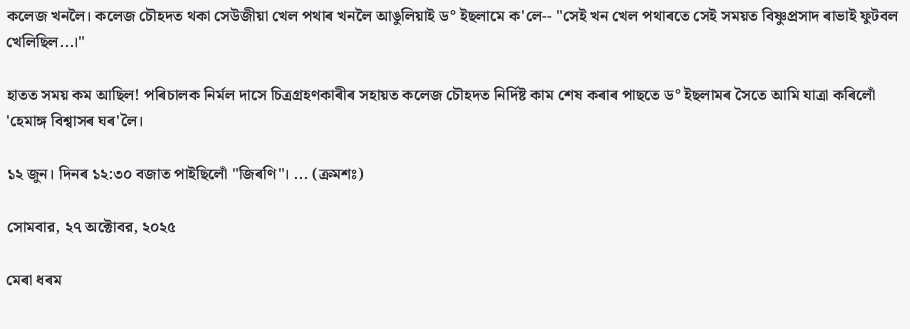কলেজ খনলৈ। কলেজ চৌহদত থকা সেউজীয়া খেল পথাৰ খনলৈ আঙুলিয়াই ড° ইছলামে ক'লে-- "সেই খন খেল পথাৰতে সেই সময়ত বিষ্ণুপ্ৰসাদ ৰাভাই ফুটবল খেলিছিল...।"

হাতত সময় কম আছিল! পৰিচালক নিৰ্মল দাসে চিত্ৰগ্ৰহণকাৰীৰ সহায়ত কলেজ চৌহদত নিৰ্দিষ্ট কাম শেষ কৰাৰ পাছতে ড° ইছলামৰ সৈতে আমি যাত্ৰা কৰিলোঁ 'হেমাঙ্গ বিশ্বাসৰ ঘৰ'লৈ।

১২ জুন। দিনৰ ১২:৩০ বজাত পাইছিলোঁ "জিৰণি"। ... (ক্ৰমশঃ)

সোমবার, ২৭ অক্টোবর, ২০২৫

মেৰা ধৰম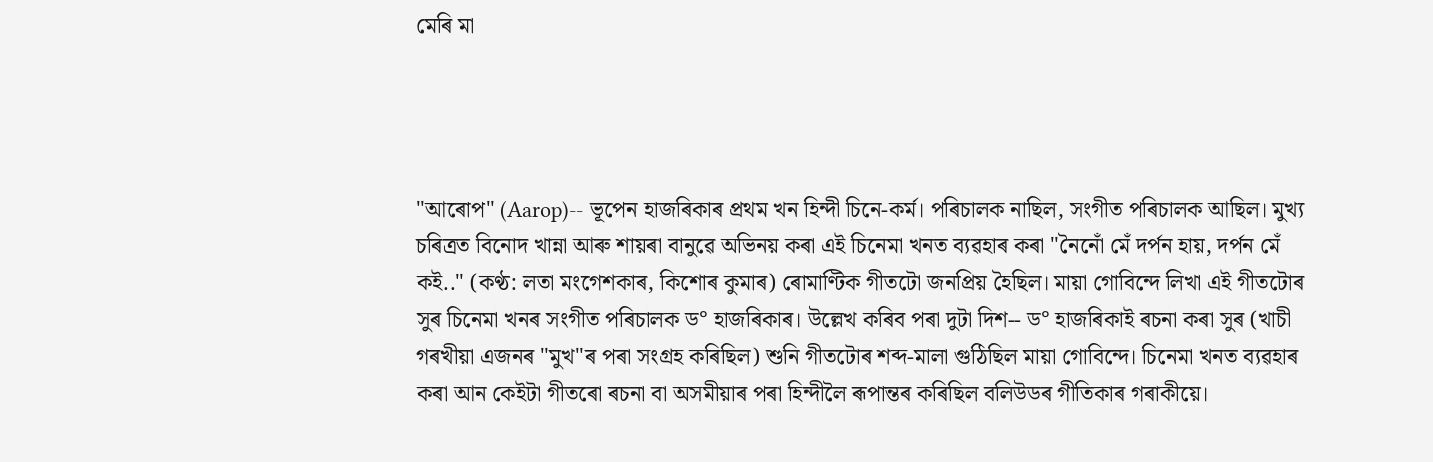মেৰি মা




"আৰোপ" (Aarop)-- ভূপেন হাজৰিকাৰ প্ৰথম খন হিন্দী চিনে-কৰ্ম। পৰিচালক নাছিল, সংগীত পৰিচালক আছিল। মুখ্য চৰিত্ৰত বিনোদ খান্না আৰু শায়ৰা বানুৱে অভিনয় কৰা এই চিনেমা খনত ব্যৱহাৰ কৰা "নৈনোঁ মেঁ দৰ্পন হায়, দৰ্পন মেঁ কই.." (কণ্ঠ: লতা মংগেশকাৰ, কিশোৰ কুমাৰ) ৰোমাণ্টিক গীতটো জনপ্ৰিয় হৈছিল। মায়া গোবিন্দে লিখা এই গীতটোৰ সুৰ চিনেমা খনৰ সংগীত পৰিচালক ড° হাজৰিকাৰ। উল্লেখ কৰিব পৰা দুটা দিশ-- ড° হাজৰিকাই ৰচনা কৰা সুৰ (খাচী গৰখীয়া এজনৰ "মুখ"ৰ পৰা সংগ্ৰহ কৰিছিল) শুনি গীতটোৰ শব্দ-মালা গুঠিছিল মায়া গোবিন্দে। চিনেমা খনত ব্যৱহাৰ কৰা আন কেইটা গীতৰো ৰচনা বা অসমীয়াৰ পৰা হিন্দীলৈ ৰূপান্তৰ কৰিছিল বলিউডৰ গীতিকাৰ গৰাকীয়ে।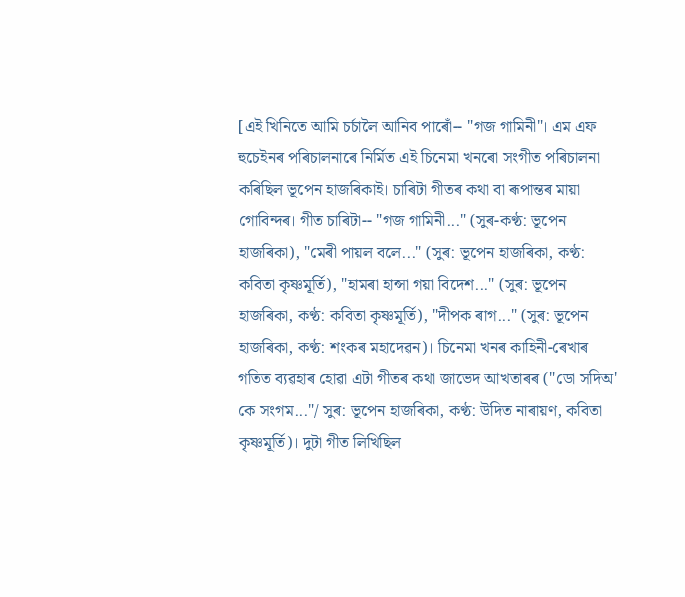[এই খিনিতে আমি চৰ্চালৈ আনিব পাৰোঁ-- "গজ গামিনী"। এম এফ হুচেইনৰ পৰিচালনাৰে নিৰ্মিত এই চিনেমা খনৰো সংগীত পৰিচালনা কৰিছিল ভূপেন হাজৰিকাই। চাৰিটা গীতৰ কথা বা ৰূপান্তৰ মায়া গোবিন্দৰ। গীত চাৰিটা-- "গজ গামিনী..." (সুৰ-কণ্ঠ: ভূপেন হাজৰিকা), "মেৰী পায়ল বলে..." (সুৰ: ভূপেন হাজৰিকা, কণ্ঠ: কবিতা কৃষ্ণমূৰ্তি), "হামৰা হান্সা গয়া বিদেশ..." (সুৰ: ভূপেন হাজৰিকা, কণ্ঠ: কবিতা কৃষ্ণমূৰ্তি), "দীপক ৰাগ..." (সুৰ: ভূপেন হাজৰিকা, কণ্ঠ: শংকৰ মহাদেৱন)। চিনেমা খনৰ কাহিনী-ৰেখাৰ গতিত ব্যৱহাৰ হোৱা এটা গীতৰ কথা জাভেদ আখতাৰৰ ("ডো সদিঅ' কে সংগম..."/ সুৰ: ভূপেন হাজৰিকা, কণ্ঠ: উদিত নাৰায়ণ, কবিতা কৃষ্ণমূৰ্তি)। দুটা গীত লিখিছিল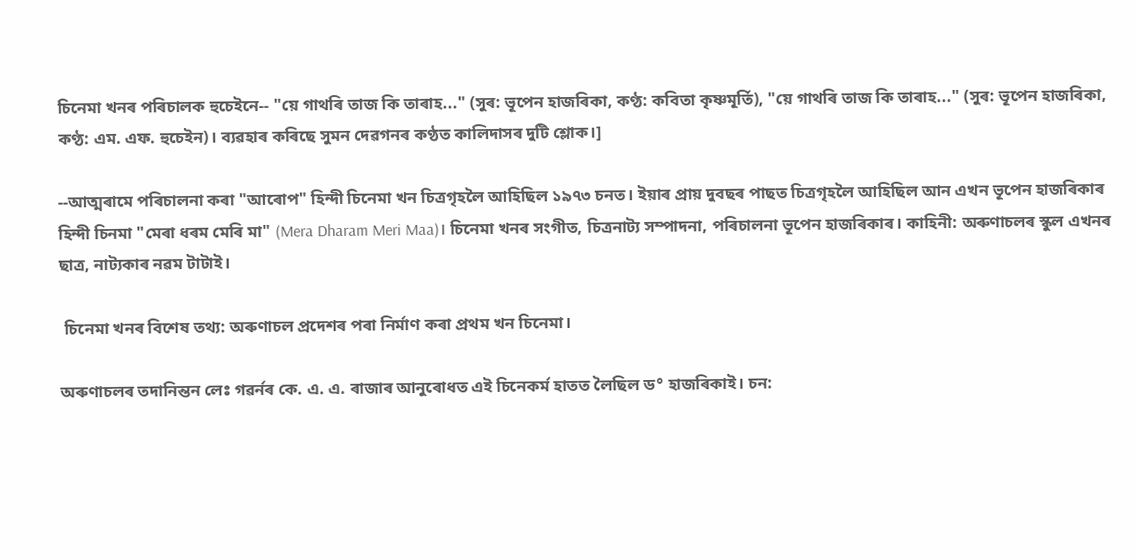চিনেমা খনৰ পৰিচালক হুচেইনে-- "য়ে গাথৰি তাজ কি তাৰাহ..." (সুৰ: ভূপেন হাজৰিকা, কণ্ঠ: কবিতা কৃষ্ণমূৰ্তি), "য়ে গাথৰি তাজ কি তাৰাহ..." (সুৰ: ভূপেন হাজৰিকা, কণ্ঠ: এম. এফ. হুচেইন)। ব্যৱহাৰ কৰিছে সুমন দেৱগনৰ কণ্ঠত কালিদাসৰ দুটি শ্লোক।]

--আত্মৰামে পৰিচালনা কৰা "আৰোপ" হিন্দী চিনেমা খন চিত্ৰগৃহলৈ আহিছিল ১৯৭৩ চনত। ইয়াৰ প্ৰায় দুবছৰ পাছত চিত্ৰগৃহলৈ আহিছিল আন এখন ভূপেন হাজৰিকাৰ হিন্দী চিনমা "মেৰা ধৰম মেৰি মা" (Mera Dharam Meri Maa)। চিনেমা খনৰ সংগীত, চিত্ৰনাট্য সম্পাদনা, পৰিচালনা ভূপেন হাজৰিকাৰ। কাহিনী: অৰুণাচলৰ স্কুল এখনৰ ছাত্ৰ, নাট্যকাৰ নৱম টাটাই।

 চিনেমা খনৰ বিশেষ তথ্য: অৰুণাচল প্ৰদেশৰ পৰা নিৰ্মাণ কৰা প্ৰথম খন চিনেমা।

অৰুণাচলৰ তদানিন্তন লেঃ গৱৰ্নৰ কে. এ. এ. ৰাজাৰ আনুৰোধত এই চিনেকৰ্ম হাতত লৈছিল ড° হাজৰিকাই। চন: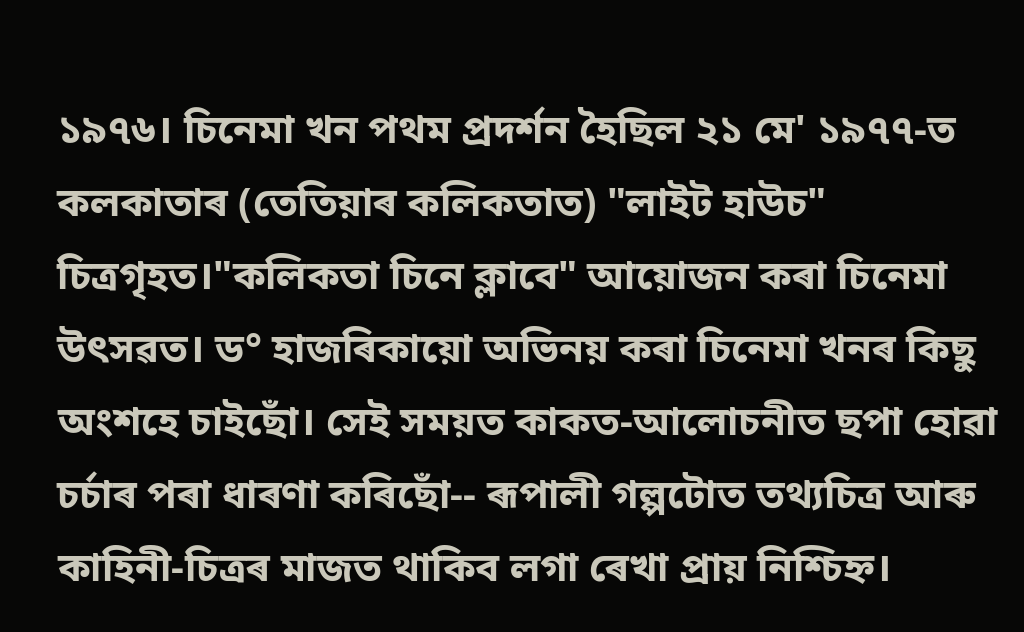১৯৭৬। চিনেমা খন পথম প্ৰদৰ্শন হৈছিল ২১ মে' ১৯৭৭-ত কলকাতাৰ (তেতিয়াৰ কলিকতাত) "লাইট হাউচ" চিত্ৰগৃহত।"কলিকতা চিনে ক্লাবে" আয়োজন কৰা চিনেমা উৎসৱত। ড° হাজৰিকায়ো অভিনয় কৰা চিনেমা খনৰ কিছু অংশহে চাইছোঁ। সেই সময়ত কাকত-আলোচনীত ছপা হোৱা চৰ্চাৰ পৰা ধাৰণা কৰিছোঁ-- ৰূপালী গল্পটোত তথ্যচিত্ৰ আৰু কাহিনী-চিত্ৰৰ মাজত থাকিব লগা ৰেখা প্ৰায় নিশ্চিহ্ন।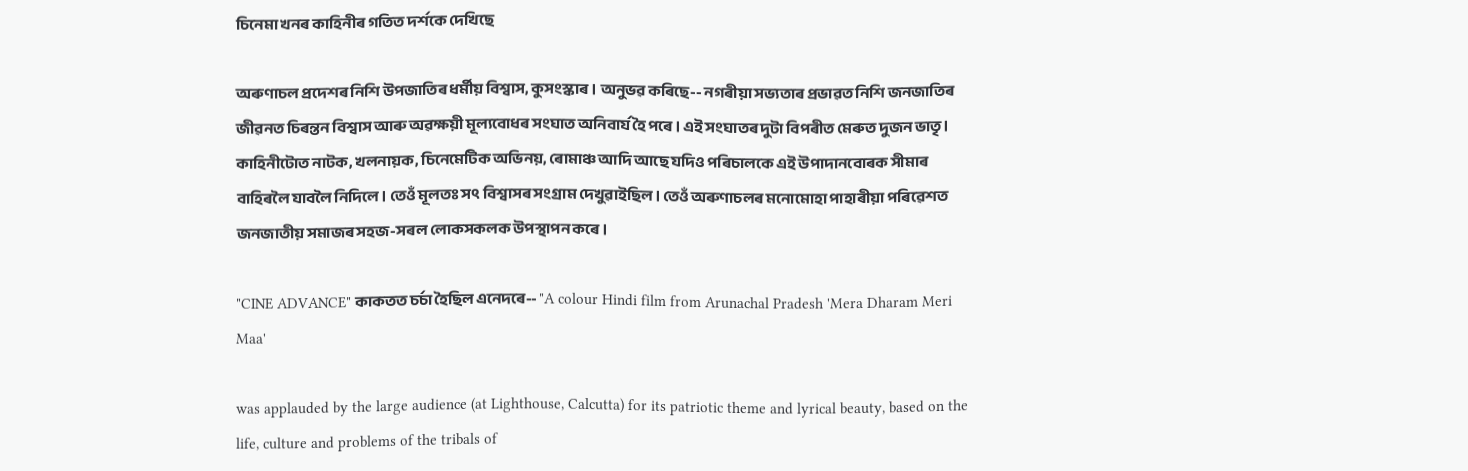চিনেমা খনৰ কাহিনীৰ গতিত দৰ্শকে দেখিছে

অৰুণাচল প্রদেশৰ নিশি উপজাতিৰ ধর্মীয় বিশ্বাস, কুসংস্কাৰ। অনুভৱ কৰিছে-- নগৰীয়া সভ্যতাৰ প্ৰভাৱত নিশি জনজাতিৰ জীৱনত চিৰন্তন বিশ্বাস আৰু অৱক্ষয়ী মূল্যবোধৰ সংঘাত অনিবাৰ্য হৈ পৰে। এই সংঘাতৰ দুটা বিপৰীত মেৰুত দুজন ভাতৃ। কাহিনীটোত নাটক, খলনায়ক, চিনেমেটিক অভিনয়, ৰোমাঞ্চ আদি আছে যদিও পৰিচালকে এই উপাদানবোৰক সীমাৰ বাহিৰলৈ যাবলৈ নিদিলে। তেওঁ মূলতঃ সৎ বিশ্বাসৰ সংগ্ৰাম দেখুৱাইছিল। তেওঁ অৰুণাচলৰ মনোমোহা পাহাৰীয়া পৰিৱেশত জনজাতীয় সমাজৰ সহজ-সৰল লোকসকলক উপস্থাপন কৰে।

"CINE ADVANCE" কাকতত চৰ্চা হৈছিল এনেদৰে-- "A colour Hindi film from Arunachal Pradesh 'Mera Dharam Meri Maa'

was applauded by the large audience (at Lighthouse, Calcutta) for its patriotic theme and lyrical beauty, based on the life, culture and problems of the tribals of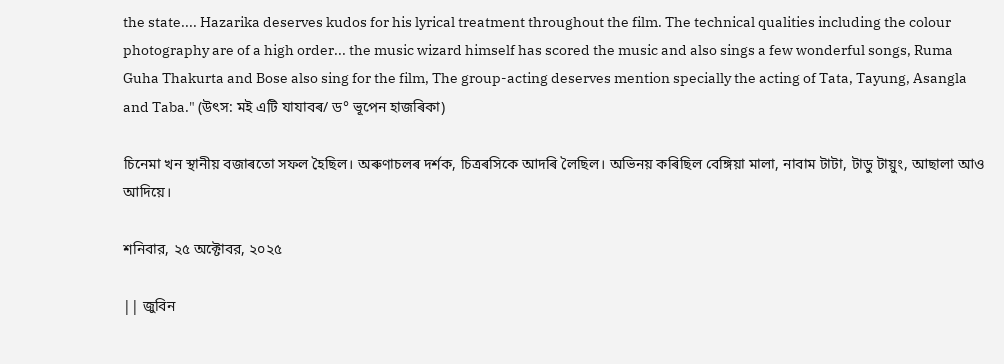the state.... Hazarika deserves kudos for his lyrical treatment throughout the film. The technical qualities including the colour photography are of a high order... the music wizard himself has scored the music and also sings a few wonderful songs, Ruma Guha Thakurta and Bose also sing for the film, The group-acting deserves mention specially the acting of Tata, Tayung, Asangla and Taba." (উৎস: মই এটি যাযাবৰ/ ড° ভূপেন হাজৰিকা)

চিনেমা খন স্থানীয় বজাৰতো সফল হৈছিল। অৰুণাচলৰ দৰ্শক, চিত্ৰৰসিকে আদৰি লৈছিল। অভিনয় কৰিছিল বেঙ্গিয়া মালা, নাবাম টাটা, টাডু টায়ুং, আছালা আও আদিয়ে।

শনিবার, ২৫ অক্টোবর, ২০২৫

|| জুবিন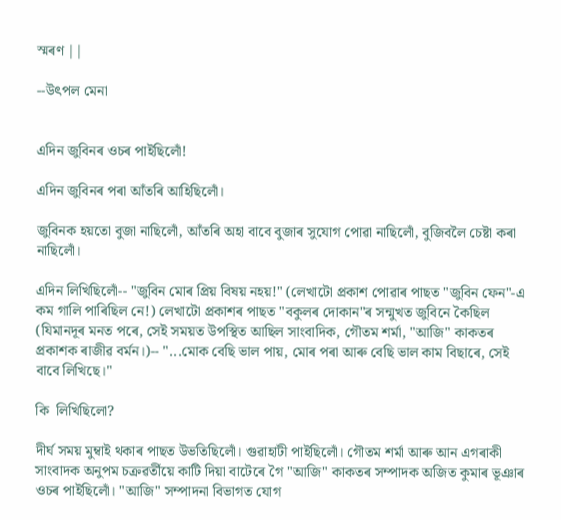স্মৰণ ||

--উৎপল মেনা


এদিন জুবিনৰ ওচৰ পাইছিলোঁ!

এদিন জুবিনৰ পৰা আঁতৰি আহিছিলোঁ।

জুবিনক হয়তো বুজা নাছিলোঁ, আঁতৰি অহা বাবে বুজাৰ সুযোগ পোৱা নাছিলোঁ, বুজিবলৈ চেষ্টা কৰা নাছিলোঁ।

এদিন লিখিছিলোঁ-- "জুবিন মোৰ প্ৰিয় বিষয় নহয়!" (লেখাটো প্ৰকাশ পোৱাৰ পাছত "জুবিন ফেন"-এ কম গালি পাৰিছিল নে!) লেখাটো প্ৰকাশৰ পাছত "বকুলৰ দোকান"ৰ সন্মুখত জুবিনে কৈছিল (যিমানদূৰ মনত পৰে, সেই সময়ত উপস্থিত আছিল সাংবাদিক, গৌতম শৰ্মা, "আজি" কাকতৰ প্ৰকাশক ৰাজীৱ বৰ্মন।)-- "...মোক বেছি ভাল পায়, মোৰ পৰা আৰু বেছি ভাল কাম বিছাৰে, সেই বাবে লিখিছে।"

কি  লিখিছিলো?

দীৰ্ঘ সময় মুম্বাই থকাৰ পাছত উভতিছিলোঁ। গুৱাহাটী পাইছিলোঁ। গৌতম শৰ্মা আৰু আন এগৰাকী সাংবাদক অনুপম চক্ৰৱৰ্তীয়ে কাটি দিয়া বাটেৰে গৈ "আজি" কাকতৰ সম্পাদক অজিত কুমাৰ ভূঞাৰ ওচৰ পাইছিলোঁ। "আজি" সম্পাদনা বিভাগত যোগ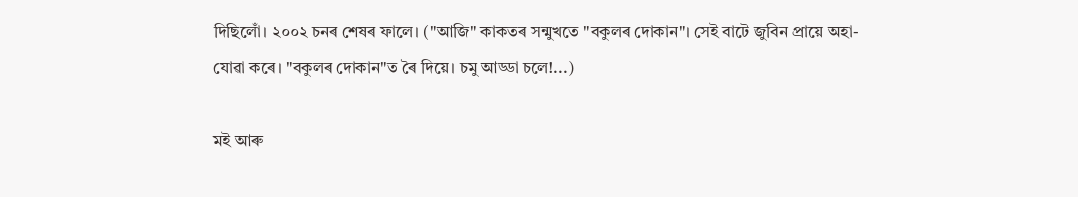দিছিলোঁ। ২০০২ চনৰ শেষৰ ফালে। ("আজি" কাকতৰ সন্মুখতে "বকুলৰ দোকান"। সেই বাটে জুবিন প্ৰায়ে অহা-যোৱা কৰে। "বকুলৰ দোকান"ত ৰৈ দিয়ে। চমু আড্ডা চলে!...)

মই আৰু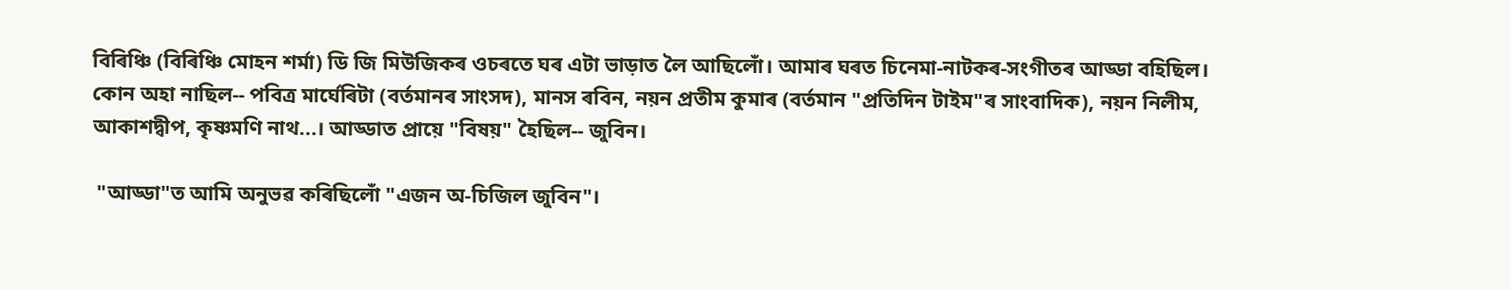বিৰিঞ্চি (বিৰিঞ্চি মোহন শৰ্মা) ডি জি মিউজিকৰ ওচৰতে ঘৰ এটা ভাড়াত লৈ আছিলোঁ। আমাৰ ঘৰত চিনেমা-নাটকৰ-সংগীতৰ আড্ডা বহিছিল। কোন অহা নাছিল-- পবিত্ৰ মাৰ্ঘেৰিটা (বৰ্তমানৰ সাংসদ), মানস ৰবিন, নয়ন প্ৰতীম কুমাৰ (বৰ্তমান "প্ৰতিদিন টাইম"ৰ সাংবাদিক), নয়ন নিলীম, আকাশদ্বীপ, কৃষ্ণমণি নাথ...। আড্ডাত প্ৰায়ে "বিষয়" হৈছিল-- জুবিন।

 "আড্ডা"ত আমি অনুভৱ কৰিছিলোঁ "এজন অ-চিজিল জুবিন"।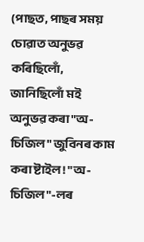(পাছত, পাছৰ সময় চোৱাত অনুভৱ কৰিছিলোঁ, জানিছিলোঁ মই অনুভৱ কৰা "অ-চিজিল" জুবিনৰ কাম কৰা ষ্টাইল! "অ-চিজিল"-লৰ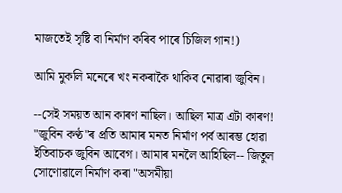মাজতেই সৃষ্টি বা নিৰ্মাণ কৰিব পাৰে চিজিল গান!)

আমি মুকলি মনেৰে খং নকৰাকৈ থাকিব নোৱাৰা জুবিন।

--সেই সময়ত আন কাৰণ নাছিল। আছিল মাত্ৰ এটা কাৰণ! "জুবিন কণ্ঠ"ৰ প্ৰতি আমাৰ মনত নিৰ্মাণ পৰ্ব আৰম্ভ হোৱা ইতিবাচক জুবিন আবেগ। আমাৰ মনলৈ আহিছিল-- জিতুল সোণোৱালে নিৰ্মাণ কৰা "অসমীয়া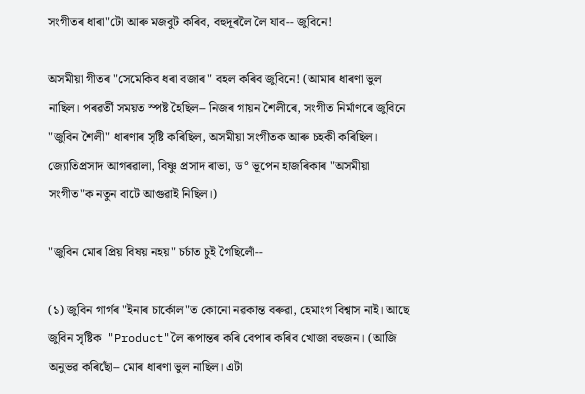সংগীতৰ ধাৰা"টো আৰু মজবুট কৰিব, বহুদূৰলৈ লৈ যাব-- জুবিনে!

অসমীয়া গীতৰ "সেমেকিব ধৰা বজাৰ" বহল কৰিব জুবিনে! (আমাৰ ধাৰণা ভুল নাছিল। পৰৱৰ্তী সময়ত স্পষ্ট হৈছিল-- নিজৰ গায়ন শৈলীৰে, সংগীত নিৰ্মাণৰে জুবিনে "জুবিন শৈলী" ধাৰণাৰ সৃষ্টি কৰিছিল, অসমীয়া সংগীতক আৰু চহকী কৰিছিল। জ্যোতিপ্ৰসাদ আগৰৱালা, বিষ্ণু প্ৰসাদ ৰাভা, ড° ভূপেন হাজৰিকাৰ "অসমীয়া সংগীত"ক নতুন বাটে আগুৱাই নিছিল।)

"জুবিন মোৰ প্ৰিয় বিষয় নহয়" চৰ্চাত চুই গৈছিলোঁ--

(১) জুবিন গাৰ্গৰ "ইনাৰ চাৰ্কোল"ত কোনো নৱকান্ত বৰুৱা, হেমাংগ বিশ্বাস নাই। আছে জুবিন সৃষ্টিক  "Product"লৈ ৰূপান্তৰ কৰি বেপাৰ কৰিব খোজা বহুজন। (আজি অনুভৱ কৰিছোঁ-- মোৰ ধাৰণা ভুল নাছিল। এটা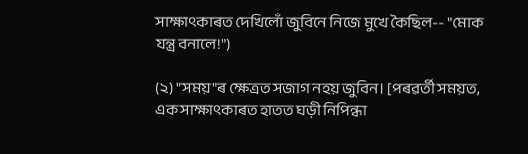সাক্ষাৎকাৰত দেখিলোঁ জুবিনে নিজে মুখে কৈছিল-- "মোক যন্ত্ৰ বনালে!")

(২) "সময়"ৰ ক্ষেত্ৰত সজাগ নহয় জুবিন। [পৰৱৰ্তী সময়ত, এক সাক্ষাৎকাৰত হাতত ঘড়ী নিপিন্ধা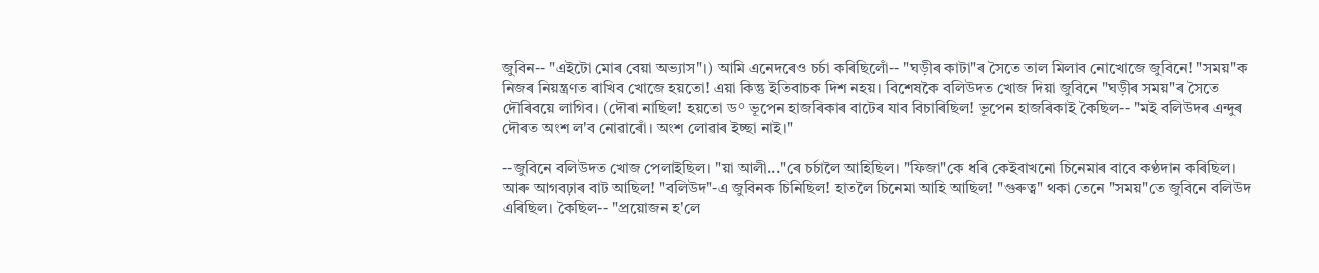জুবিন-- "এইটো মোৰ বেয়া অভ্যাস"।) আমি এনেদৰেও চৰ্চা কৰিছিলোঁ-- "ঘড়ীৰ কাটা"ৰ সৈতে তাল মিলাব নোখোজে জুবিনে! "সময়"ক নিজৰ নিয়ন্ত্ৰণত ৰাখিব খোজে হয়তো! এয়া কিন্তু ইতিবাচক দিশ নহয়। বিশেষকৈ বলিউদত খোজ দিয়া জুবিনে "ঘড়ীৰ সময়"ৰ সৈতে দৌৰিবয়ে লাগিব। (দৌৰা নাছিল! হয়তো ড° ভূপেন হাজৰিকাৰ বাটেৰ যাব বিচাৰিছিল! ভূপেন হাজৰিকাই কৈছিল-- "মই বলিউদৰ এন্দুৰ দৌৰত অংশ ল'ব নোৱাৰোঁ। অংশ লোৱাৰ ইচ্ছা নাই।"

--জুবিনে বলিউদত খোজ পেলাইছিল। "য়া আলী..."ৰে চৰ্চালৈ আহিছিল। "ফিজা"কে ধৰি কেইবাখনো চিনেমাৰ বাবে কণ্ঠদান কৰিছিল।  আৰু আগবঢ়াৰ বাট আছিল! "বলিউদ"-এ জুবিনক চিনিছিল! হাতলৈ চিনেমা আহি আছিল! "গুৰুত্ব" থকা তেনে "সময়"তে জুবিনে বলিউদ এৰিছিল। কৈছিল-- "প্ৰয়োজন হ'লে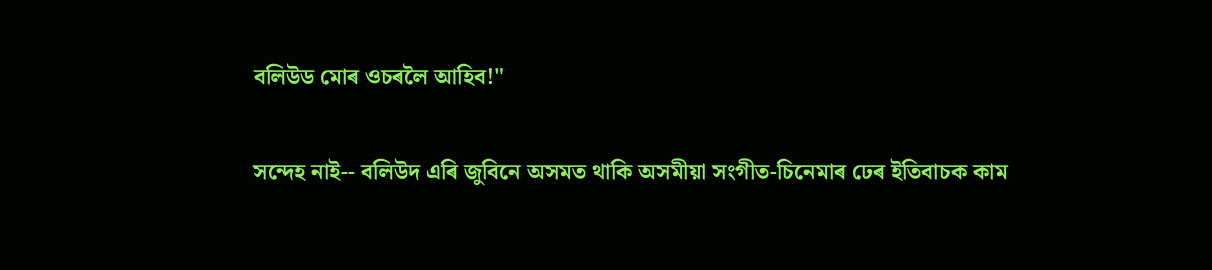বলিউড মোৰ ওচৰলৈ আহিব!"

সন্দেহ নাই-- বলিউদ এৰি জুবিনে অসমত থাকি অসমীয়া সংগীত-চিনেমাৰ ঢেৰ ইতিবাচক কাম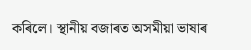কৰিলে। স্থানীয় বজাৰত অসমীয়া ভাষাৰ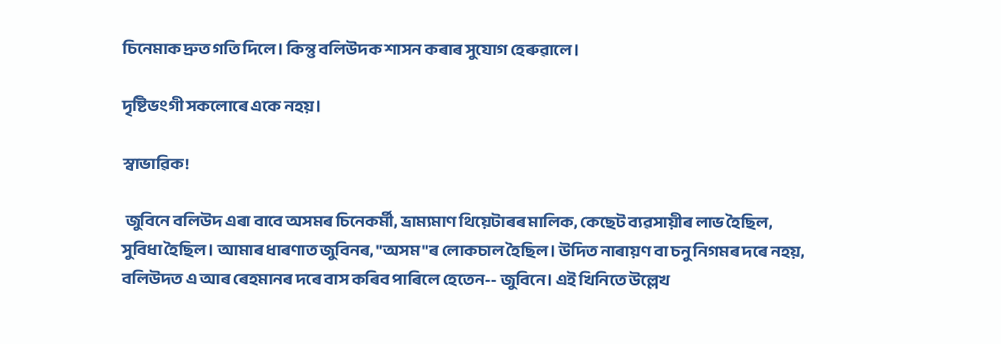চিনেমাক দ্ৰুত গতি দিলে। কিন্তু বলিউদক শাসন কৰাৰ সুযোগ হেৰুৱালে।

দৃষ্টিভংগী সকলোৰে একে নহয়।

স্বাভাৱিক!

 জুবিনে বলিউদ এৰা বাবে অসমৰ চিনেকৰ্মী, ভ্ৰাম্যমাণ থিয়েটাৰৰ মালিক, কেছেট ব্যৱসায়ীৰ লাভ হৈছিল, সুবিধা হৈছিল। আমাৰ ধাৰণাত জুবিনৰ, "অসম"ৰ লোকচাল হৈছিল। উদিত নাৰায়ণ বা চনু নিগমৰ দৰে নহয়, বলিউদত এ আৰ ৰেহমানৰ দৰে বাস কৰিব পাৰিলে হেতেন-- জুবিনে। এই খিনিতে উল্লেখ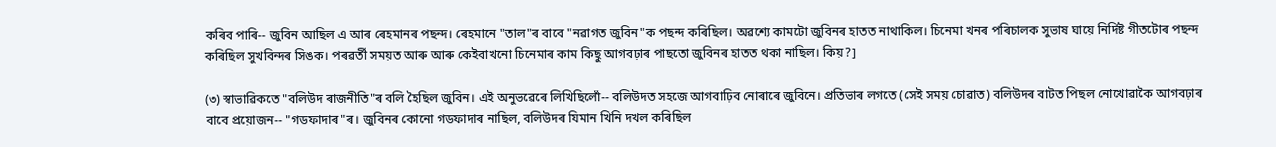কৰিব পাৰি-- জুবিন আছিল এ আৰ ৰেহমানৰ পছন্দ। ৰেহমানে "তাল"ৰ বাবে "নৱাগত জুবিন"ক পছন্দ কৰিছিল। অৱশ্যে কামটো জুবিনৰ হাতত নাথাকিল। চিনেমা খনৰ পৰিচালক সুভাষ ঘায়ে নিৰ্দিষ্ট গীতটোৰ পছন্দ কৰিছিল সুখবিন্দৰ সিঙক। পৰৱৰ্তী সময়ত আৰু আৰু কেইবাখনো চিনেমাৰ কাম কিছু আগবঢ়াৰ পাছতো জুবিনৰ হাতত থকা নাছিল। কিয়?]

(৩) স্বাভাৱিকতে "বলিউদ ৰাজনীতি"ৰ বলি হৈছিল জুবিন। এই অনুভৱেৰে লিখিছিলোঁ-- বলিউদত সহজে আগবাঢ়িব নোৰাৰে জুবিনে। প্ৰতিভাৰ লগতে (সেই সময় চোৱাত) বলিউদৰ বাটত পিছল নোখোৱাকৈ আগবঢ়াৰ বাবে প্ৰয়োজন-- "গডফাদাৰ"ৰ। জুবিনৰ কোনো গডফাদাৰ নাছিল, বলিউদৰ যিমান খিনি দখল কৰিছিল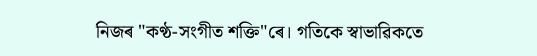নিজৰ "কণ্ঠ-সংগীত শক্তি"ৰে। গতিকে স্বাভাৱিকতে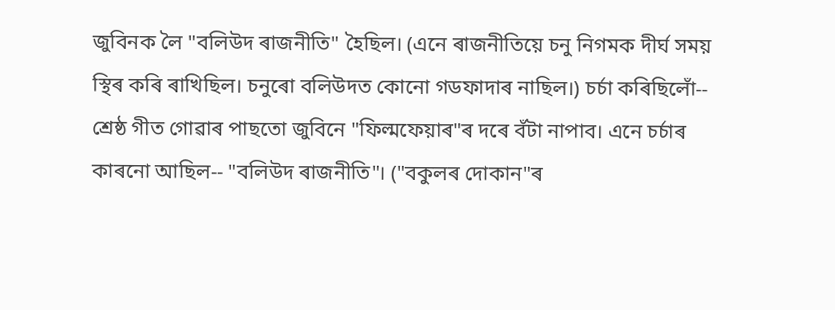জুবিনক লৈ "বলিউদ ৰাজনীতি" হৈছিল। (এনে ৰাজনীতিয়ে চনু নিগমক দীৰ্ঘ সময় স্থিৰ কৰি ৰাখিছিল। চনুৰো বলিউদত কোনো গডফাদাৰ নাছিল।) চৰ্চা কৰিছিলোঁ-- শ্ৰেষ্ঠ গীত গোৱাৰ পাছতো জুবিনে "ফিল্মফেয়াৰ"ৰ দৰে বঁটা নাপাব। এনে চৰ্চাৰ কাৰনো আছিল-- "বলিউদ ৰাজনীতি"। ("বকুলৰ দোকান"ৰ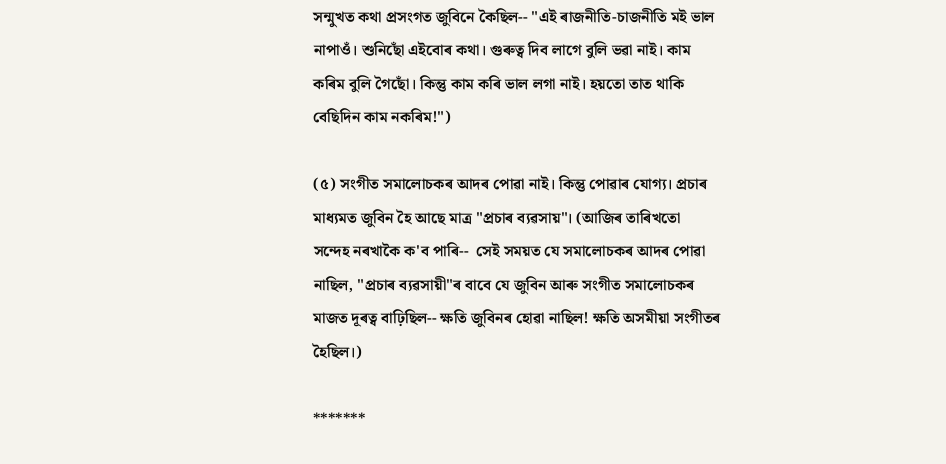সন্মুখত কথা প্ৰসংগত জুবিনে কৈছিল-- "এই ৰাজনীতি-চাজনীতি মই ভাল নাপাওঁ। শুনিছোঁ এইবোৰ কথা। গুৰুত্ব দিব লাগে বুলি ভৱা নাই। কাম কৰিম বুলি গৈছোঁ। কিন্তু কাম কৰি ভাল লগা নাই। হয়তো তাত থাকি বেছিদিন কাম নকৰিম!")

(৫) সংগীত সমালোচকৰ আদৰ পোৱা নাই। কিন্তু পোৱাৰ যোগ্য। প্ৰচাৰ মাধ্যমত জুবিন হৈ আছে মাত্ৰ "প্ৰচাৰ ব্যৱসায়"। (আজিৰ তাৰিখতো সন্দেহ নৰখাকৈ ক'ব পাৰি--  সেই সময়ত যে সমালোচকৰ আদৰ পোৱা নাছিল, "প্ৰচাৰ ব্যৱসায়ী"ৰ বাবে যে জুবিন আৰু সংগীত সমালোচকৰ মাজত দূৰত্ব বাঢ়িছিল-- ক্ষতি জুবিনৰ হোৱা নাছিল! ক্ষতি অসমীয়া সংগীতৰ হৈছিল।)

*******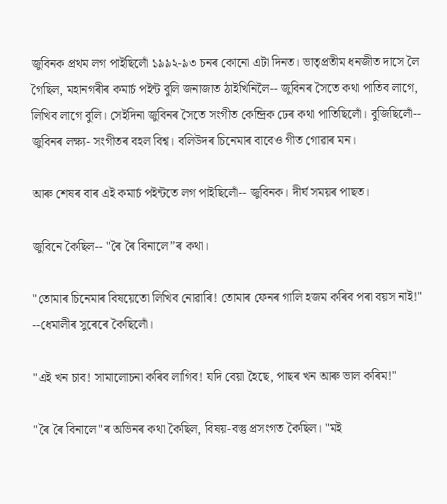জুবিনক প্ৰথম লগ পাইছিলোঁ ১৯৯২-৯৩ চনৰ কোনো এটা দিনত। ভাতৃপ্ৰতীম ধনজীত দাসে লৈ গৈছিল, মহানগৰীৰ কমাৰ্চ পইন্ট বুলি জনাজাত ঠাইখিনিলৈ-- জুবিনৰ সৈতে কথা পাতিব লাগে, লিখিব লাগে বুলি। সেইদিনা জুবিনৰ সৈতে সংগীত কেন্দ্ৰিক ঢেৰ কথা পাতিছিলোঁ। বুজিছিলোঁ-- জুবিনৰ লক্ষ্য- সংগীতৰ বহল বিশ্ব। বলিউদৰ চিনেমাৰ বাবেও গীত গোৱাৰ মন।

আৰু শেষৰ বাৰ এই কমাৰ্চ পইন্টতে লগ পাইছিলোঁ-- জুবিনক। দীৰ্ঘ সময়ৰ পাছত।

জুবিনে কৈছিল-- "ৰৈ ৰৈ বিনালে”ৰ কথা।

"তোমাৰ চিনেমাৰ বিষয়েতো লিখিব নোৱাৰি! তোমাৰ ফেনৰ গালি হজম কৰিব পৰা বয়স নাই!" --ধেমালীৰ সুৰেৰে কৈছিলোঁ।

"এই খন চাব! সামালোচনা কৰিব লাগিব! যদি বেয়া হৈছে, পাছৰ খন আৰু ভাল কৰিম!"

"ৰৈ ৰৈ বিনালে"ৰ অভিনৰ কথা কৈছিল, বিষয়-বস্তু প্ৰসংগত কৈছিল। "মই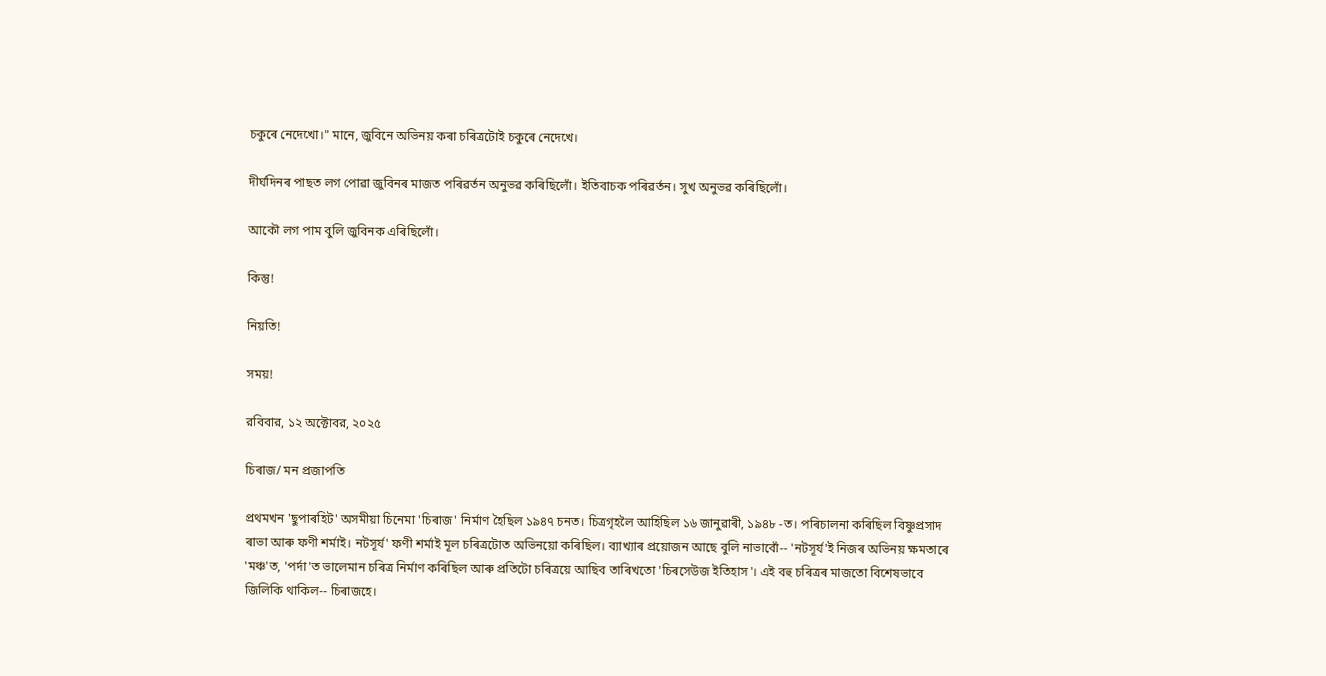চকুৰে নেদেখো।" মানে, জুবিনে অভিনয় কৰা চৰিত্ৰটোই চকুৰে নেদেখে।

দীৰ্ঘদিনৰ পাছত লগ পোৱা জুবিনৰ মাজত পৰিৱৰ্তন অনুভৱ কৰিছিলোঁ। ইতিবাচক পৰিৱৰ্তন। সুখ অনুভৱ কৰিছিলোঁ।

আকৌ লগ পাম বুলি জুবিনক এৰিছিলোঁ।

কিন্তু!

নিয়তি!

সময়!

রবিবার, ১২ অক্টোবর, ২০২৫

চিৰাজ/ মন প্ৰজাপতি

প্রথমখন 'ছুপাৰহিট' অসমীয়া চিনেমা 'চিৰাজ' নির্মাণ হৈছিল ১৯৪৭ চনত। চিত্রগৃহলৈ আহিছিল ১৬ জানুৱাৰী, ১৯৪৮ -ত। পৰিচালনা কৰিছিল বিষ্ণুপ্রসাদ ৰাভা আৰু ফণী শৰ্মাই। নটসূর্য' ফণী শৰ্মাই মূল চৰিত্ৰটোত অভিনয়ো কৰিছিল। ব্যাখ্যাৰ প্রয়োজন আছে বুলি নাভাবোঁ-- 'নটসূর্য'ই নিজৰ অভিনয় ক্ষমতাৰে 'মঞ্চ'ত, 'পর্দা'ত ভালেমান চৰিত্ৰ নিৰ্মাণ কৰিছিল আৰু প্ৰতিটো চৰিত্ৰয়ে আছিব তাৰিখতো 'চিৰসেউজ ইতিহাস'। এই বহু চৰিত্ৰৰ মাজতো বিশেষভাবে জিলিকি থাকিল-- চিৰাজহে।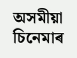অসমীয়া চিনেমাৰ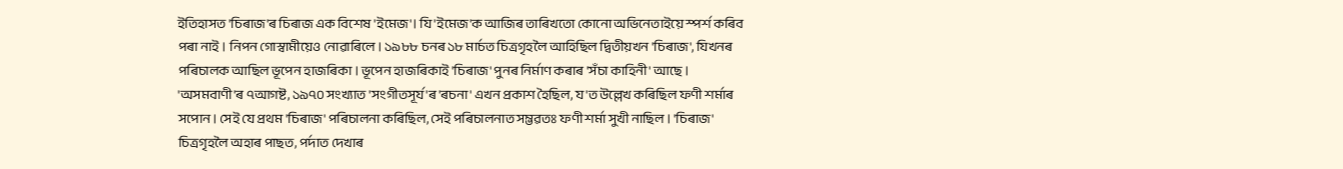ইতিহাসত 'চিৰাজ'ৰ চিৰাজ এক বিশেষ 'ইমেজ'। যি 'ইমেজ'ক আজিৰ তাৰিখতো কোনো অভিনেতাইয়ে স্পর্শ কৰিব পৰা নাই। নিপন গোস্বামীয়েও নোৱাৰিলে। ১৯৮৮ চনৰ ১৮ মাৰ্চত চিত্রগৃহলৈ আহিছিল দ্বিতীয়খন 'চিৰাজ', যিখনৰ পৰিচালক আছিল ভূপেন হাজৰিকা। ভূপেন হাজৰিকাই 'চিৰাজ' পুনৰ নিৰ্মাণ কৰাৰ 'সঁচা কাহিনী' আছে। 'অসমবাণী'ৰ ৭আগষ্ট, ১৯৭০ সংখ্যাত 'সংগীতসূর্য'ৰ 'ৰচনা' এখন প্রকাশ হৈছিল, য'ত উল্লেখ কৰিছিল ফণী শৰ্মাৰ সপোন। সেই যে প্রথম 'চিৰাজ' পৰিচালনা কৰিছিল, সেই পৰিচালনাত সম্ভৱতঃ ফণী শৰ্মা সুখী নাছিল। 'চিৰাজ' চিত্রগৃহলৈ অহাৰ পাছত, পর্দাত দেখাৰ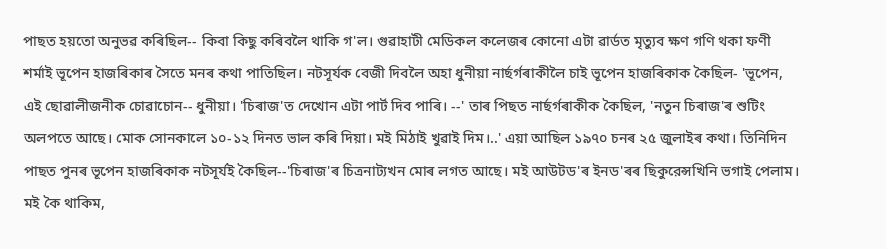পাছত হয়তো অনুভৱ কৰিছিল-- কিবা কিছু কৰিবলৈ থাকি গ'ল। গুৱাহাটী মেডিকল কলেজৰ কোনো এটা ৱাৰ্ডত মৃত্যুব ক্ষণ গণি থকা ফণী শৰ্মাই ভূপেন হাজৰিকাৰ সৈতে মনৰ কথা পাতিছিল। নটসূর্যক বেজী দিবলৈ অহা ধুনীয়া নাৰ্ছৰ্গৰাকীলৈ চাই ভূপেন হাজৰিকাক কৈছিল- 'ভূপেন, এই ছোৱালীজনীক চোৱাচোন-- ধুনীয়া। 'চিৰাজ'ত দেখোন এটা পার্ট দিব পাৰি। --' তাৰ পিছত নাৰ্ছৰ্গৰাকীক কৈছিল, 'নতুন চিৰাজ'ৰ শুটিং অলপতে আছে। মোক সোনকালে ১০-১২ দিনত ভাল কৰি দিয়া। মই মিঠাই খুৱাই দিম।..' এয়া আছিল ১৯৭০ চনৰ ২৫ জুলাইৰ কথা। তিনিদিন পাছত পুনৰ ভূপেন হাজৰিকাক নটসূর্যই কৈছিল--'চিৰাজ'ৰ চিত্ৰনাট্যখন মোৰ লগত আছে। মই আউটড'ৰ ইনড'ৰৰ ছিকুরেন্সখিনি ভগাই পেলাম। মই কৈ থাকিম,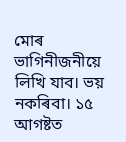মোৰ ভাগিনীজনীয়ে লিখি যাব। ভয় নকৰিবা। ১৫ আগষ্টত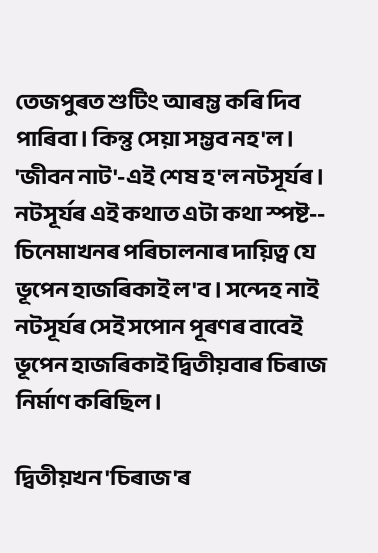তেজপুৰত শুটিং আৰম্ভ কৰি দিব পাৰিবা। কিন্তু সেয়া সম্ভব নহ'ল। 'জীবন নাট'-এই শেষ হ'ল নটসূৰ্যৰ। নটসূৰ্যৰ এই কথাত এটা কথা স্পষ্ট-- চিনেমাখনৰ পৰিচালনাৰ দায়িত্ব যে ভূপেন হাজৰিকাই ল'ব। সন্দেহ নাই নটসূৰ্যৰ সেই সপোন পূৰণৰ বাবেই ভূপেন হাজৰিকাই দ্বিতীয়বাৰ চিৰাজ নির্মাণ কৰিছিল।

দ্বিতীয়খন 'চিৰাজ'ৰ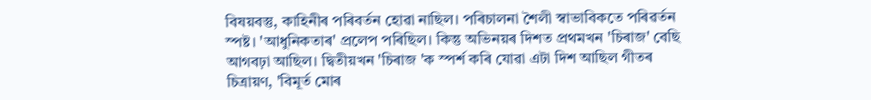বিষয়বস্তু, কাহিনীৰ পৰিবৰ্তন হোৱা নাছিল। পৰিচালনা শৈলী স্বাভাবিকতে পৰিৱৰ্তন স্পষ্ট। 'আধুনিকতাৰ' প্রলেপ পৰিছিল। কিন্তু অভিনয়ৰ দিশত প্রথমখন 'চিৰাজ' বেছি আগবঢ়া আছিল। দ্বিতীয়খন 'চিৰাজ 'ক স্পর্শ কৰি যোৱা এটা দিশ আছিল গীতৰ চিত্ৰায়ণ, 'বিমূর্ত মোৰ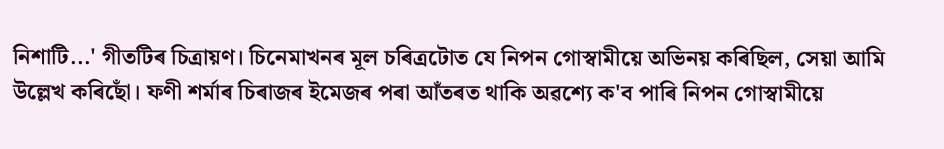নিশাটি...' গীতটিৰ চিত্রায়ণ। চিনেমাখনৰ মূল চৰিত্ৰটোত যে নিপন গোস্বামীয়ে অভিনয় কৰিছিল, সেয়া আমি উল্লেখ কৰিছোঁ। ফণী শৰ্মাৰ চিৰাজৰ ইমেজৰ পৰা আঁতৰত থাকি অৱশ্যে ক'ব পাৰি নিপন গোস্বামীয়ে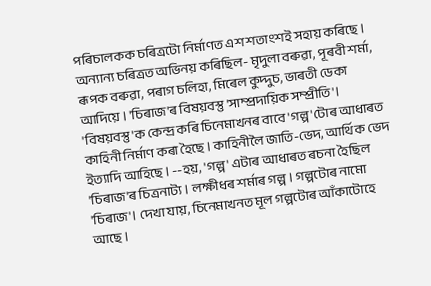পৰিচালকক চৰিত্ৰটো নির্মাণত এশ শতাংশই সহায় কৰিছে। অন্যান্য চৰিত্ৰত অভিনয় কৰিছিল- মৃদুলা বৰুৱা, পূৰবী শৰ্মা, ৰূপক বৰুৱা, পৰাগ চলিহা, মিৰেল কুদ্দুচ, ভাৰতী ডেকা আদিয়ে। 'চিৰাজ'ৰ বিষয়বস্তু 'সাম্প্রদায়িক সম্প্রীতি'। 'বিষয়বস্তু'ক কেন্দ্ৰ কৰি চিনেমাখনৰ বাবে 'গল্প'টোৰ আধাৰত কাহিনী নির্মাণ কৰা হৈছে। কাহিনীলৈ জাতি-ভেদ, আর্থিক ভেদ ইত্যাদি আহিছে। --হয়, 'গল্প' এটাৰ আধাৰত ৰচনা হৈছিল 'চিৰাজ'ৰ চিত্ৰনাট্য। লক্ষীধৰ শৰ্মাৰ গল্প। গল্পটোৰ নামো 'চিৰাজ'। দেখা যায়, চিনেমাখনত মূল গল্পটোৰ আঁকাটোহে আছে।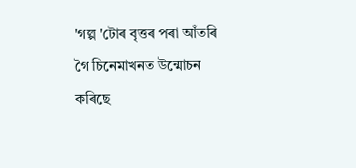'গল্প 'টোৰ বৃত্তৰ পৰা আঁতৰি গৈ চিনেমাখনত উন্মোচন কৰিছে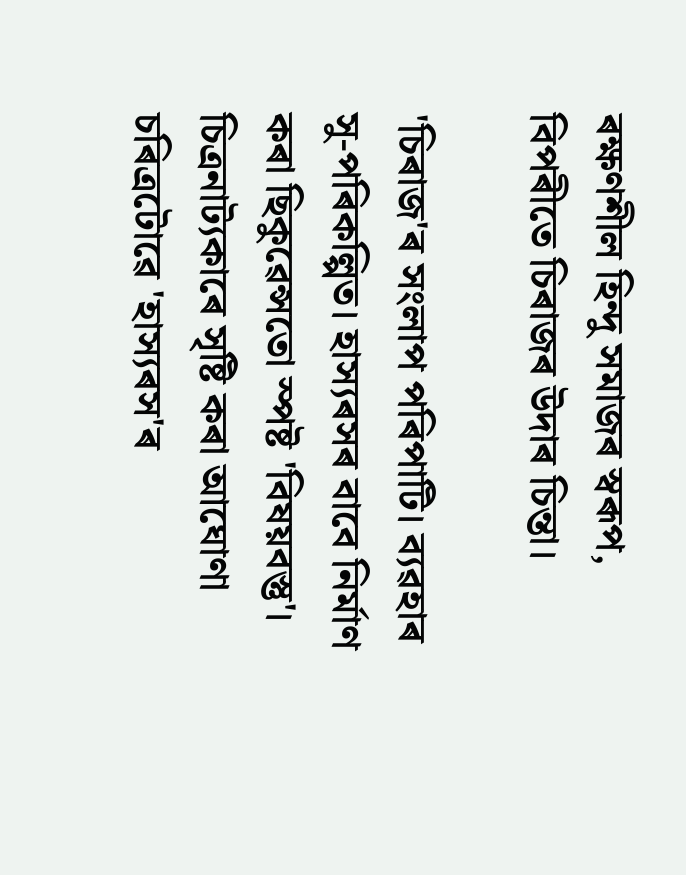ৰক্ষণশীল হিন্দু সমাজৰ স্বৰূপ, বিপৰীতে চিৰাজৰ উদাৰ চিন্তা।

'চিৰাজ'ৰ সংলাপ পৰিপাটি। ব্যৱহাৰ সু-পৰিকল্পিত। হাস্যৰসৰ বাবে নিৰ্মাণ কৰা ছিকুৱেন্সতো স্পষ্ট 'বিষয়বস্তু'। চিত্রনাট্যকাৰে সৃষ্টি কৰা আঘোণা চৰিত্ৰটোৱে 'হাস্যৰস'ৰ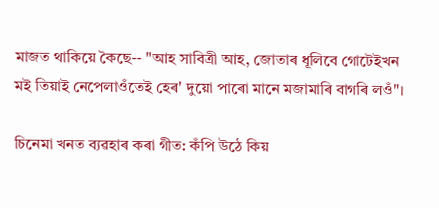মাজত থাকিয়ে কৈছে-- "আহ সাবিত্রী আহ, জোতাৰ ধূলিবে গোটেইখন মই তিয়াই নেপেলাওঁতেই হেৰ' দুয়ো পাৰো মানে মজামাৰি বাগৰি লওঁ"।

চিনেমা খনত ব্যৱহাৰ কৰা গীত: কঁপি উঠে কিয়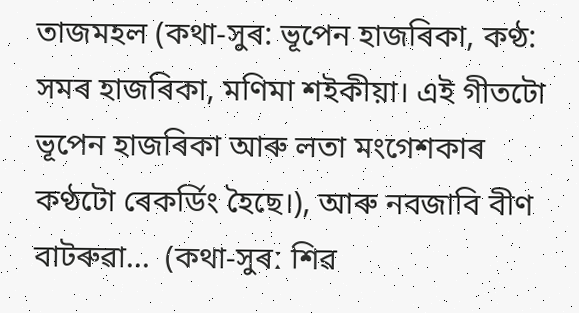তাজমহল (কথা-সুৰ: ভূপেন হাজৰিকা, কণ্ঠ: সমৰ হাজৰিকা, মণিমা শইকীয়া। এই গীতটো ভূপেন হাজৰিকা আৰু লতা মংগেশকাৰ কণ্ঠটো ৰেকৰ্ডিং হৈছে।), আৰু নবজাবি বীণ বাটৰুৱা...  (কথা-সুৰː শিৱ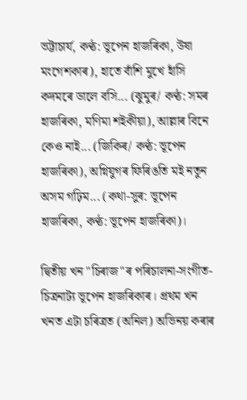ভট্টাচাৰ্য, কণ্ঠ: ভূপেন হাজৰিকা, উষা মংগেশকাৰ), হাতে বাঁশি মুখে হাঁসি কদমৰে ডালে বসি... (ঝুমুৰ/ কণ্ঠ: সমৰ হাজৰিকা, মণিমা শ‌ইকীয়া), আল্লাৰ বিনে কেও নাই... (জিকিৰ/ কণ্ঠ: ভূপেন হাজৰিকা), অগ্নিযুগৰ ফিৰিঙতি মই নতুন অসম গঢ়িম... (কথা-সুৰː ভূপেন হাজৰিকা, কণ্ঠ: ভূপেন হাজৰিকা)।

দ্বিতীয় খন "চিৰাজ"ৰ পৰিচালনা-সংগীত-চিত্ৰনাট্য ভূপেন হাজৰিকাৰ। প্ৰথম খন খনত এটা চৰিত্ৰত (অনিল) অভিনয় কৰাৰ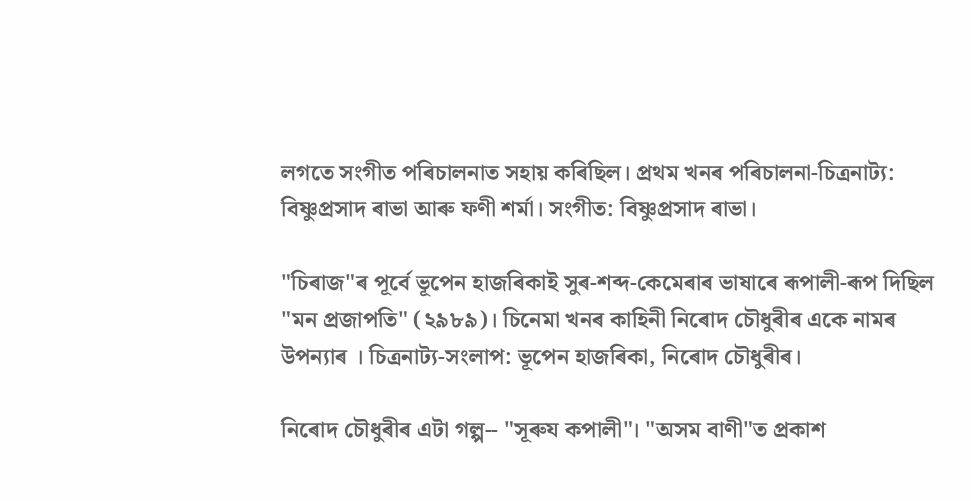লগতে সংগীত পৰিচালনাত সহায় কৰিছিল। প্ৰথম খনৰ পৰিচালনা-চিত্ৰনাট্য: বিষ্ণুপ্ৰসাদ ৰাভা আৰু ফণী শৰ্মা। সংগীত: বিষ্ণুপ্ৰসাদ ৰাভা।

"চিৰাজ"ৰ পূৰ্বে ভূপেন হাজৰিকাই সুৰ-শব্দ-কেমেৰাৰ ভাষাৰে ৰূপালী-ৰূপ দিছিল "মন প্ৰজাপতি" (২৯৮৯)। চিনেমা খনৰ কাহিনী নিৰোদ চৌধুৰীৰ একে নামৰ উপন্যাৰ । চিত্ৰনাট্য-সংলাপ: ভূপেন হাজৰিকা, নিৰোদ চৌধুৰীৰ।

নিৰোদ চৌধুৰীৰ এটা গল্প-- "সূৰুয কপালী"। "অসম বাণী"ত প্ৰকাশ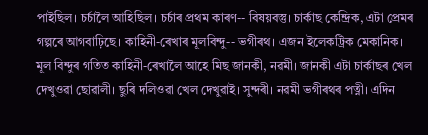পাইছিল। চৰ্চালৈ আহিছিল। চৰ্চাৰ প্ৰথম কাৰণ-- বিষয়বস্তু। চাৰ্কাছ কেন্দ্ৰিক, এটা প্ৰেমৰ গল্পৰে আগবাঢ়িছে। কাহিনী-ৰেখাৰ মূলবিন্দু-- ভগীৰথ। এজন ইলেকট্ৰিক মেকানিক। মূল বিন্দুৰ গতিত কাহিনী-ৰেখালৈ আহে মিছ জানকী, নৱমী। জানকী এটা চাৰ্কাছৰ খেল দেখুওৱা ছোৱালী। ছুৰি দলিওৱা খেল দেখুৱাই। সুন্দৰী। নৱমী ভগীৰথৰ পত্নী। এদিন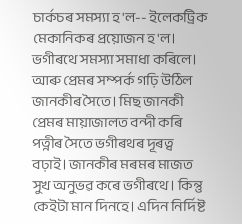চাৰ্কচৰ সমস্যা হ'ল-- ইলেকট্ৰিক মেকানিকৰ প্ৰয়োজন হ'ল। ভগীৰথে সমস্যা সমাধা কৰিলে। আৰু প্ৰেমৰ সম্পৰ্ক গঢ়ি উঠিল জানকীৰ সৈতে। মিছ জানকী প্ৰেমৰ মায়াজালত বন্দী কৰি পত্নীৰ সৈতে ভগীৰথৰ দূৰত্ব বঢ়াই। জানকীৰ মৰমৰ মাজত সুখ অনুভৱ কৰে ভগীৰথে। কিন্তু কেইটা মান দিনহে। এদিন নিৰ্দিষ্ট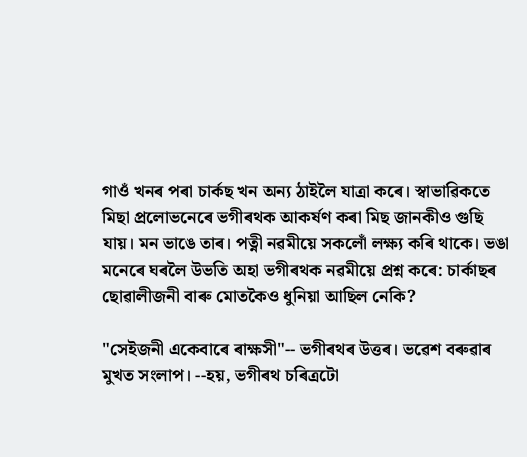গাওঁ খনৰ পৰা চাৰ্কছ খন অন্য ঠাইলৈ যাত্ৰা কৰে। স্বাভাৱিকতে মিছা প্ৰলোভনেৰে ভগীৰথক আকৰ্ষণ কৰা মিছ জানকীও গুছি যায়। মন ভাঙে তাৰ। পত্নী নৱমীয়ে সকলোঁ লক্ষ্য কৰি থাকে। ভঙা মনেৰে ঘৰলৈ উভতি অহা ভগীৰথক নৱমীয়ে প্ৰশ্ন কৰে: চাৰ্কাছৰ ছোৱালীজনী বাৰু মোতকৈও ধুনিয়া আছিল নেকি?

"সেইজনী একেবাৰে ৰাক্ষসী"-- ভগীৰথৰ উত্তৰ। ভৱেশ বৰুৱাৰ মুখত সংলাপ। --হয়, ভগীৰথ চৰিত্ৰটো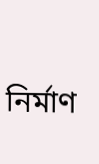নিৰ্মাণ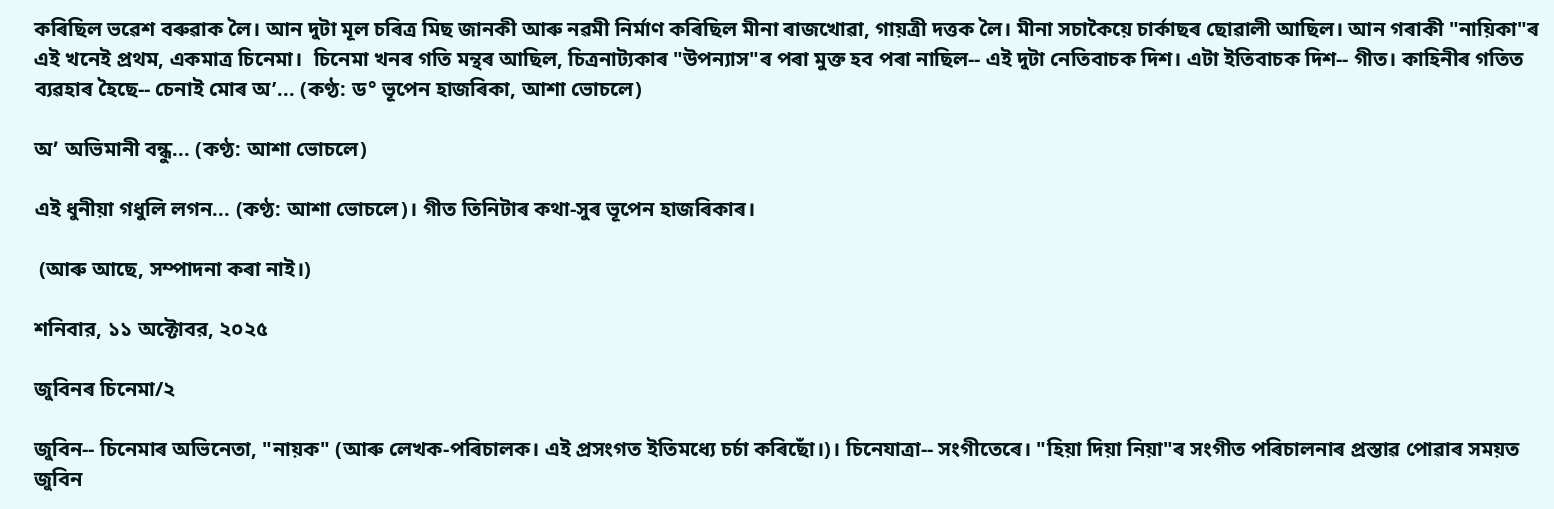কৰিছিল ভৱেশ বৰুৱাক লৈ। আন দুটা মূল চৰিত্ৰ মিছ জানকী আৰু নৱমী নিৰ্মাণ কৰিছিল মীনা ৰাজখোৱা, গায়ত্ৰী দত্তক লৈ। মীনা সচাকৈয়ে চাৰ্কাছৰ ছোৱালী আছিল। আন গৰাকী "নায়িকা"ৰ এই খনেই প্ৰথম, একমাত্ৰ চিনেমা।  চিনেমা খনৰ গতি মন্থৰ আছিল, চিত্ৰনাট্যকাৰ "উপন্যাস"ৰ পৰা মুক্ত হব পৰা নাছিল-- এই দুটা নেতিবাচক দিশ। এটা ইতিবাচক দিশ-- গীত। কাহিনীৰ গতিত ব্যৱহাৰ হৈছে-- চেনাই মোৰ অ’... (কণ্ঠ: ড° ভূপেন হাজৰিকা, আশা ভোচলে)

অʼ অভিমানী বন্ধু... (কণ্ঠ: আশা ভোচলে)

এই ধুনীয়া গধুলি লগন... (কণ্ঠ: আশা ভোচলে)। গীত তিনিটাৰ কথা-সুৰ ভূপেন হাজৰিকাৰ।

 (আৰু আছে, সম্পাদনা কৰা নাই।)

শনিবার, ১১ অক্টোবর, ২০২৫

জুবিনৰ চিনেমা/২

জুবিন-- চিনেমাৰ অভিনেতা, "নায়ক" (আৰু লেখক-পৰিচালক। এই প্ৰসংগত ইতিমধ্যে চৰ্চা কৰিছোঁ।)। চিনেযাত্ৰা-- সংগীতেৰে। "হিয়া দিয়া নিয়া"ৰ সংগীত পৰিচালনাৰ প্ৰস্তাৱ পোৱাৰ সময়ত জুবিন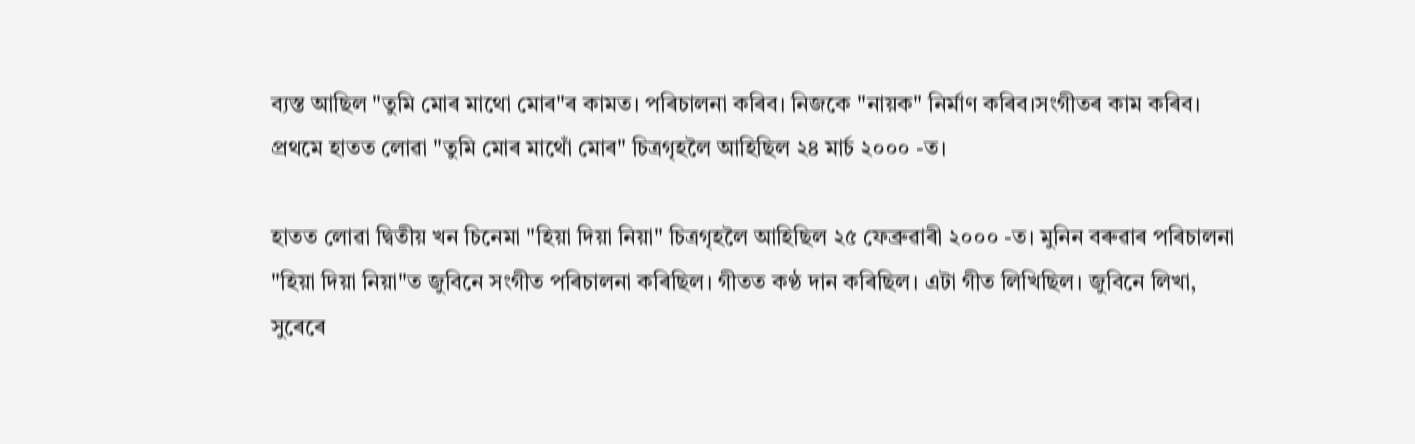ব্যস্ত আছিল "তুমি মোৰ মাথো মোৰ"ৰ কামত। পৰিচালনা কৰিব। নিজকে "নায়ক" নিৰ্মাণ কৰিব।সংগীতৰ কাম কৰিব। প্ৰথমে হাতত লোৱা "তুমি মোৰ মাথোঁ মোৰ" চিত্ৰগৃহলৈ আহিছিল ২৪ মাৰ্চ ২০০০ -ত।

হাতত লোৱা দ্বিতীয় খন চিনেমা "হিয়া দিয়া নিয়া" চিত্ৰগৃহলৈ আহিছিল ২৫ ফেব্ৰুৱাৰী ২০০০ -ত। মুনিন বৰুৱাৰ পৰিচালনা "হিয়া দিয়া নিয়া"ত জুবিনে সংগীত পৰিচালনা কৰিছিল। গীতত কণ্ঠ দান কৰিছিল। এটা গীত লিখিছিল। জুবিনে লিখা, সুৰেৰে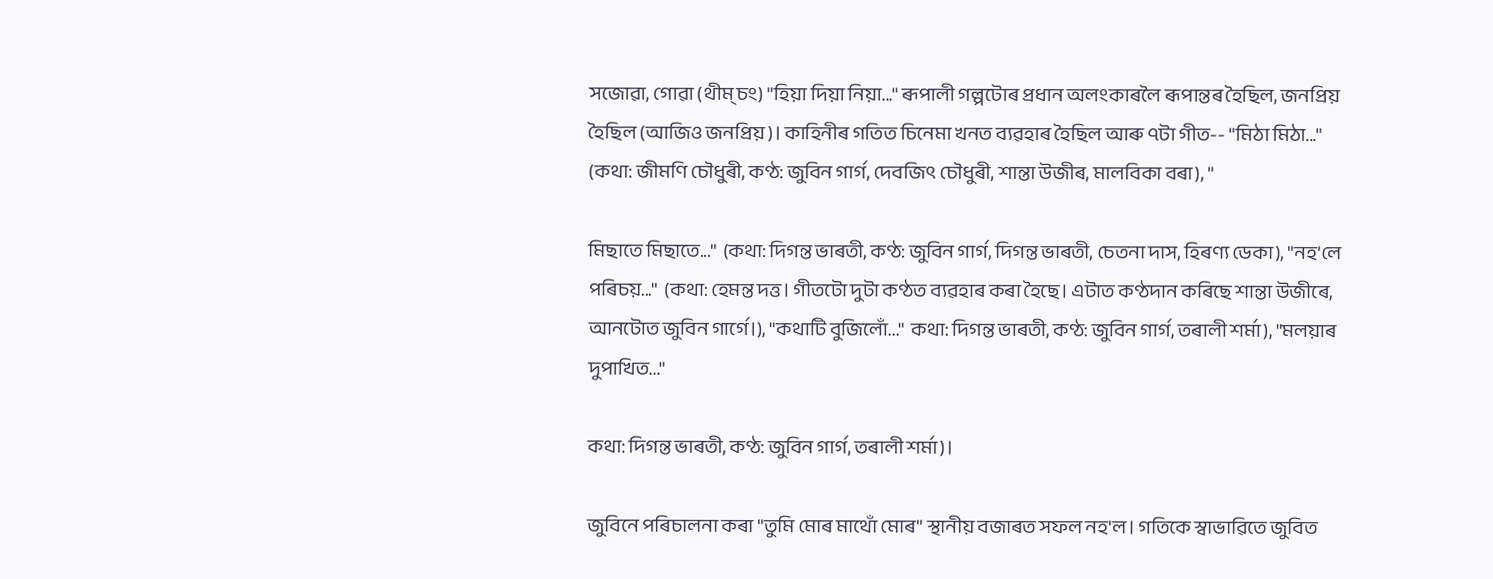সজোৱা, গোৱা (থীম্ চং) "হিয়া দিয়া নিয়া..." ৰূপালী গল্পটোৰ প্ৰধান অলংকাৰলৈ ৰূপান্তৰ হৈছিল, জনপ্ৰিয় হৈছিল (আজিও জনপ্ৰিয়)। কাহিনীৰ গতিত চিনেমা খনত ব্যৱহাৰ হৈছিল আৰু ৭টা গীত-- "মিঠা মিঠা..." (কথা: জীমণি চৌধুৰী, কণ্ঠ: জুবিন গাৰ্গ, দেবজিৎ চৌধুৰী, শান্তা উজীৰ, মালবিকা বৰা), "

মিছাতে মিছাতে..."  (কথা: দিগন্ত ভাৰতী, কণ্ঠ: জুবিন গাৰ্গ, দিগন্ত ভাৰতী, চেতনা দাস, হিৰণ্য ডেকা), "নহ’লে পৰিচয়..."  (কথা: হেমন্ত দত্ত। গীতটো দুটা কণ্ঠত ব্যৱহাৰ কৰা হৈছে। এটাত কণ্ঠদান কৰিছে শান্তা উজীৰে, আনটোত জুবিন গাৰ্গে।), "কথাটি বুজিলোঁ..."  কথা: দিগন্ত ভাৰতী, কণ্ঠ: জুবিন গাৰ্গ, তৰালী শৰ্মা), "মলয়াৰ দুপাখিত..."

কথা: দিগন্ত ভাৰতী, কণ্ঠ: জুবিন গাৰ্গ, তৰালী শৰ্মা)।

জুবিনে পৰিচালনা কৰা "তুমি মোৰ মাথোঁ মোৰ" স্থানীয় বজাৰত সফল নহ'ল। গতিকে স্বাভাৱিতে জুবিত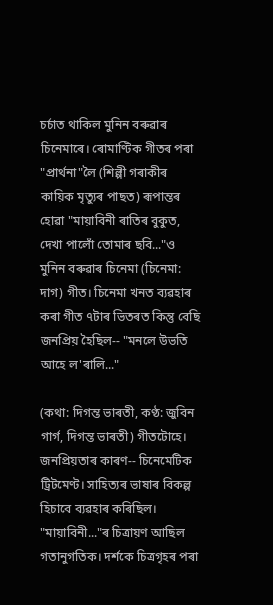চৰ্চাত থাকিল মুনিন বৰুৱাৰ চিনেমাৰে। ৰোমাণ্টিক গীতৰ পৰা "প্ৰাৰ্থনা"লৈ (শিল্পী গৰাকীৰ কায়িক মৃত্যুৰ পাছত) ৰূপান্তৰ হোৱা "মায়াবিনী ৰাতিৰ বুকুত, দেখা পালোঁ তোমাৰ ছবি..."ও মুনিন বৰুৱাৰ চিনেমা (চিনেমা: দাগ) গীত। চিনেমা খনত ব্যৱহাৰ কৰা গীত ৭টাৰ ভিতৰত কিন্তু বেছি জনপ্ৰিয় হৈছিল-- "মনলে উভতি আহে ল'ৰালি..."

(কথা: দিগন্ত ভাৰতী, কণ্ঠ: জুবিন গাৰ্গ, দিগন্ত ভাৰতী) গীতটোহে। জনপ্ৰিয়তাৰ কাৰণ-- চিনেমেটিক ট্ৰিটমেণ্ট। সাহিত্যৰ ভাষাৰ বিকল্প হিচাবে ব্যৱহাৰ কৰিছিল। "মায়াবিনী..."ৰ চিত্ৰায়ণ আছিল গতানুগতিক। দৰ্শকে চিত্ৰগৃহৰ পৰা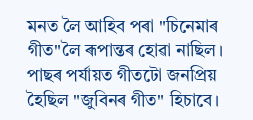মনত লৈ আহিব পৰা "চিনেমাৰ গীত"লৈ ৰূপান্তৰ হোৱা নাছিল। পাছৰ পৰ্যায়ত গীতটো জনপ্ৰিয় হৈছিল "জুবিনৰ গীত" হিচাবে।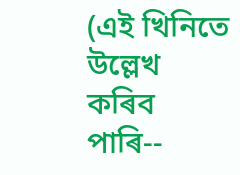(এই খিনিতে উল্লেখ কৰিব পাৰি--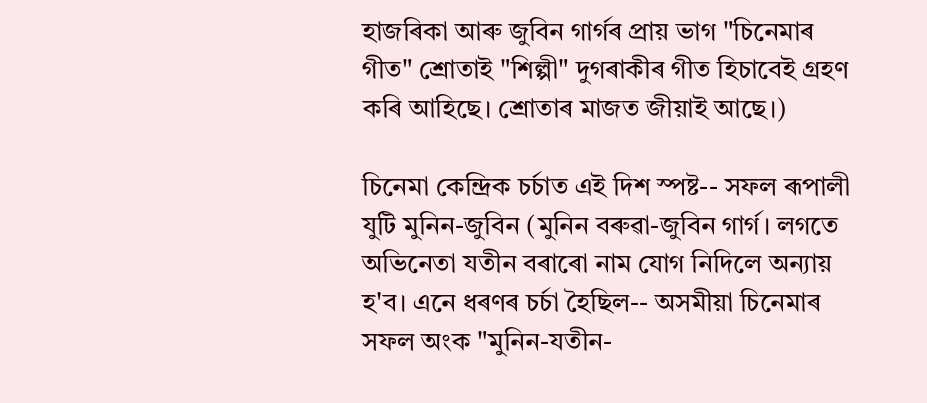হাজৰিকা আৰু জুবিন গাৰ্গৰ প্ৰায় ভাগ "চিনেমাৰ গীত" শ্ৰোতাই "শিল্পী" দুগৰাকীৰ গীত হিচাবেই গ্ৰহণ কৰি আহিছে। শ্ৰোতাৰ মাজত জীয়াই আছে।)

চিনেমা কেন্দ্ৰিক চৰ্চাত এই দিশ স্পষ্ট-- সফল ৰূপালী যুটি মুনিন-জুবিন (মুনিন বৰুৱা-জুবিন গাৰ্গ। লগতে অভিনেতা যতীন বৰাৰো নাম যোগ নিদিলে অন্যায় হ'ব। এনে ধৰণৰ চৰ্চা হৈছিল-- অসমীয়া চিনেমাৰ সফল অংক "মুনিন-যতীন-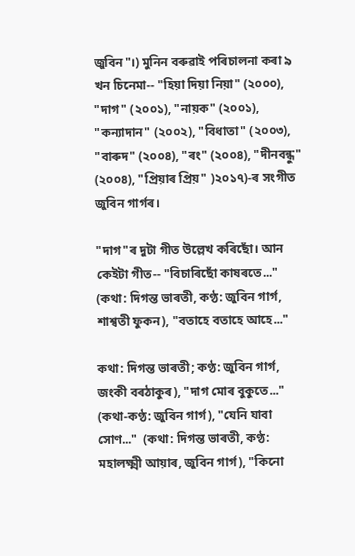জুবিন"।) মুনিন বৰুৱাই পৰিচালনা কৰা ৯ খন চিনেমা-- "হিয়া দিয়া নিয়া" (২০০০), "দাগ" (২০০১), "নায়ক" (২০০১), "কন্যাদান" (২০০২), "বিধাতা" (২০০৩), "বাৰুদ" (২০০৪), "ৰং" (২০০৪), "দীনবন্ধু" (২০০৪), "প্ৰিয়াৰ প্ৰিয়" )২০১৭)-ৰ সংগীত জুবিন গাৰ্গৰ।

"দাগ"ৰ দুটা গীত উল্লেখ কৰিছোঁ। আন কেইটা গীত-- "বিচাৰিছোঁ কাষৰতে..."  (কথা: দিগন্ত ভাৰতী, কণ্ঠ: জুবিন গাৰ্গ, শাশ্বতী ফুকন), "বতাহে বতাহে আহে..."

কথা: দিগন্ত ভাৰতী; কণ্ঠ: জুবিন গাৰ্গ, জংকী বৰঠাকুৰ), "দাগ মোৰ বুকুতে..."  (কথা-কণ্ঠ: জুবিন গাৰ্গ), "যেনি যাবা সোণ..."  (কথা: দিগন্ত ভাৰতী, কণ্ঠ: মহালক্ষ্মী আয়াৰ, জুবিন গাৰ্গ), "কিনো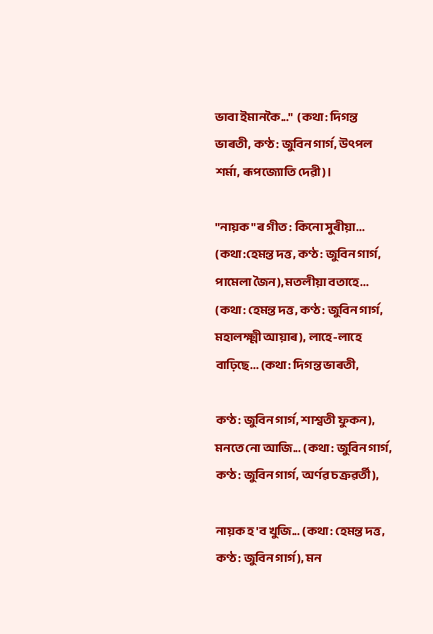ভাবা ইমানকৈ..."  (কথা: দিগন্ত ভাৰতী, কণ্ঠ: জুবিন গাৰ্গ, উৎপল শৰ্মা, ৰূপজ্যোতি দেৱী)।

"নায়ক"ৰ গীত: কিনো সুৰীয়া... (কথা:হেমন্ত দত্ত, কণ্ঠ: জুবিন গাৰ্গ, পামেলা জৈন), মতলীয়া বতাহে... (কথা: হেমন্ত দত্ত, কণ্ঠ: জুবিন গাৰ্গ, মহালক্ষ্মী আয়াৰ), লাহে-লাহে বাঢ়িছে... (কথা: দিগন্ত ভাৰতী,

কণ্ঠ: জুবিন গাৰ্গ, শাশ্বতী ফুকন), মনতে নো আজি... (কথা: জুবিন গাৰ্গ, কণ্ঠ: জুবিন গাৰ্গ, অৰ্ণৱ চক্ৰৱৰ্তী),

নায়ক হ'ব খুজি... (কথা: হেমন্ত দত্ত, কণ্ঠ: জুবিন গাৰ্গ), মন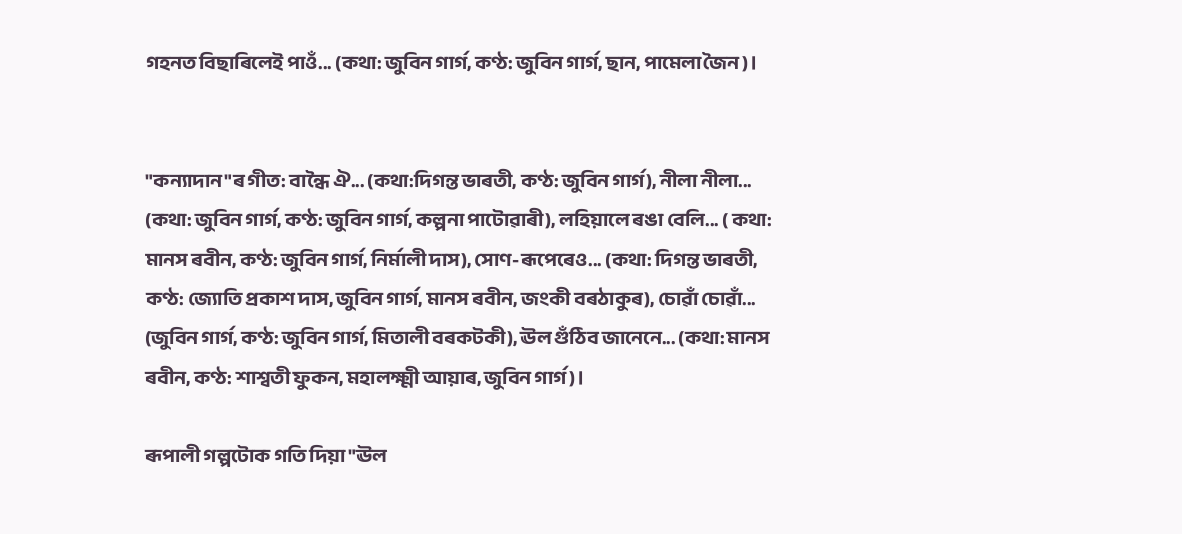গহনত বিছাৰিলেই পাওঁ... (কথা: জুবিন গাৰ্গ, কণ্ঠ: জুবিন গাৰ্গ, ছান, পামেলা জৈন)।


"কন্যাদান"ৰ গীত: বান্ধৈ ঐ... (কথা:দিগন্ত ভাৰতী, কণ্ঠ: জুবিন গাৰ্গ), নীলা নীলা... (কথা: জুবিন গাৰ্গ, কণ্ঠ: জুবিন গাৰ্গ, কল্পনা পাটোৱাৰী), লহিয়ালে ৰঙা বেলি... ( কথা: মানস ৰবীন, কণ্ঠ: জুবিন গাৰ্গ, নিৰ্মালী দাস), সোণ-ৰূপেৰেও... (কথা: দিগন্ত ভাৰতী, কণ্ঠ: জ্যোতি প্ৰকাশ দাস, জুবিন গাৰ্গ, মানস ৰবীন, জংকী বৰঠাকুৰ), চোৱাঁ চোৱাঁ... (জুবিন গাৰ্গ, কণ্ঠ: জুবিন গাৰ্গ, মিতালী বৰকটকী), ঊল গুঁঠিব জানেনে... (কথা: মানস ৰবীন, কণ্ঠ: শাশ্বতী ফুকন, মহালক্ষ্মী আয়াৰ, জুবিন গাৰ্গ)।

ৰূপালী গল্পটোক গতি দিয়া "ঊল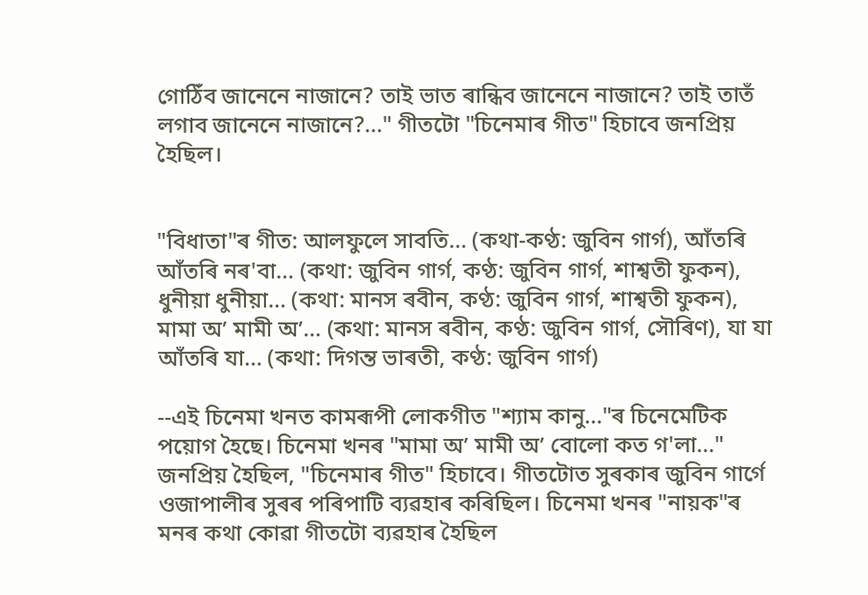গোঠিঁব জানেনে নাজানে? তাই ভাত ৰান্ধিব জানেনে নাজানে? তাই তাতঁ লগাব জানেনে নাজানে?..." গীতটো "চিনেমাৰ গীত" হিচাবে জনপ্ৰিয় হৈছিল।


"বিধাতা"ৰ গীত: আলফুলে সাবতি... (কথা-কণ্ঠ: জুবিন গাৰ্গ), আঁতৰি আঁতৰি নৰ'বা... (কথা: জুবিন গাৰ্গ, কণ্ঠ: জুবিন গাৰ্গ, শাশ্বতী ফুকন), ধুনীয়া ধুনীয়া... (কথা: মানস ৰবীন, কণ্ঠ: জুবিন গাৰ্গ, শাশ্বতী ফুকন), মামা অ’ মামী অ’... (কথা: মানস ৰবীন, কণ্ঠ: জুবিন গাৰ্গ, সৌৰিণ), যা যা আঁতৰি যা... (কথা: দিগন্ত ভাৰতী, কণ্ঠ: জুবিন গাৰ্গ)

--এই চিনেমা খনত কামৰূপী লোকগীত "শ্যাম কানু..."ৰ চিনেমেটিক পয়োগ হৈছে। চিনেমা খনৰ "মামা অ’ মামী অ’ বোলো কত গ'লা..." জনপ্ৰিয় হৈছিল, "চিনেমাৰ গীত" হিচাবে। গীতটোত সুৰকাৰ জুবিন গাৰ্গে ওজাপালীৰ সুৰৰ পৰিপাটি ব্যৱহাৰ কৰিছিল। চিনেমা খনৰ "নায়ক"ৰ মনৰ কথা কোৱা গীতটো ব্যৱহাৰ হৈছিল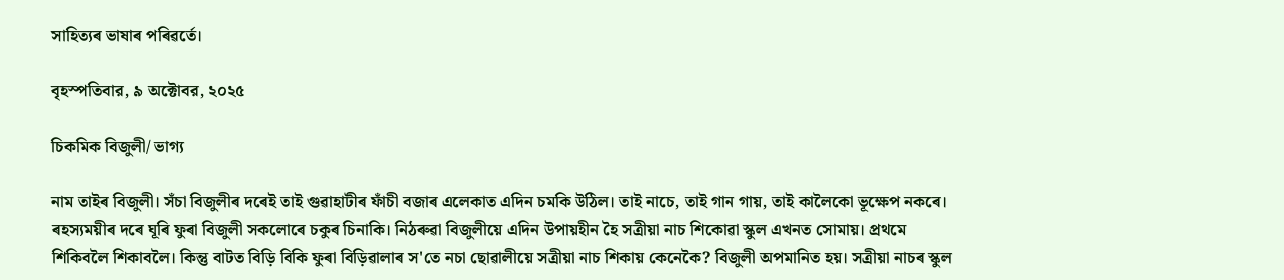সাহিত্যৰ ভাষাৰ পৰিৱৰ্তে।

বৃহস্পতিবার, ৯ অক্টোবর, ২০২৫

চিকমিক বিজুলী/ ভাগ্য

নাম তাইৰ বিজুলী। সঁচা বিজুলীৰ দৰেই তাই গুৱাহাটীৰ ফাঁচী বজাৰ এলেকাত এদিন চমকি উঠিল। তাই নাচে, তাই গান গায়, তাই কালৈকো ভূক্ষেপ নকৰে। ৰহস্যময়ীৰ দৰে ঘূৰি ফুৰা বিজুলী সকলোৰে চকুৰ চিনাকি। নিঠৰুৱা বিজুলীয়ে এদিন উপায়হীন হৈ সত্ৰীয়া নাচ শিকোৱা স্কুল এখনত সোমায়। প্রথমে শিকিবলৈ শিকাবলৈ। কিন্তু বাটত বিড়ি বিকি ফুৰা বিড়িৱালাৰ স'তে নচা ছোৱালীয়ে সত্ৰীয়া নাচ শিকায় কেনেকৈ? বিজুলী অপমানিত হয়। সত্রীয়া নাচৰ স্কুল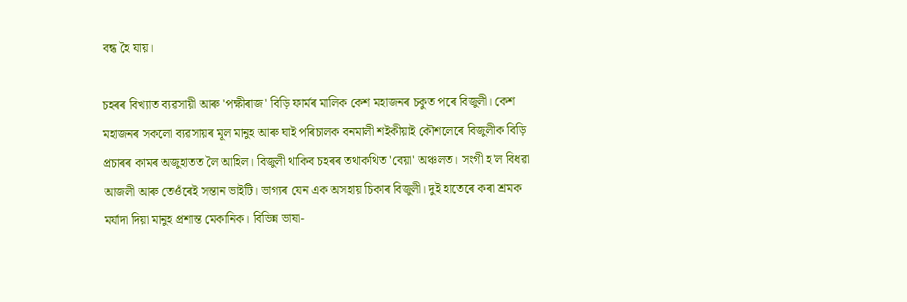বন্ধ হৈ যায়।

চহৰৰ বিখ্যাত ব্যৱসায়ী আৰু 'পক্ষীৰাজ' বিড়ি ফাৰ্মৰ মালিক কেশ মহাজনৰ চকুত পৰে বিজুলী। কেশ মহাজনৰ সকলো ব্যৱসায়ৰ মূল মানুহ আৰু ঘাই পৰিচালক বনমালী শইকীয়াই কৌশলেৰে বিজুলীক বিড়ি প্ৰচাৰৰ কামৰ অজুহাতত লৈ আহিল। বিজুলী থাকিব চহৰৰ তথাকথিত 'বেয়া' অঞ্চলত। সংগী হ'ল বিধৱা আজলী আৰু তেওঁৰেই সন্তান ভাইটি। ভাগ্যৰ যেন এক অসহায় চিকাৰ বিজুলী। দুই হাতেৰে কৰা শ্ৰমক মর্যাদা দিয়া মানুহ প্রশান্ত মেকানিক। বিভিন্ন ভাষা-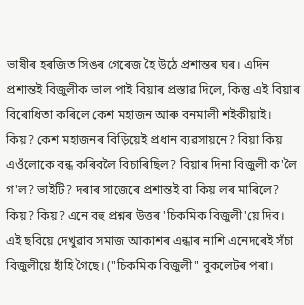ভাষীৰ হৰজিত সিঙৰ গেৰেজ হৈ উঠে প্রশান্তৰ ঘৰ। এদিন প্রশান্তই বিজুলীক ভাল পাই বিয়াৰ প্ৰস্তাৱ দিলে, কিন্তু এই বিয়াৰ বিৰোধিতা কৰিলে কেশ মহাজন আৰু বনমালী শইকীয়াই। কিয়? কেশ মহাজনৰ বিড়িয়েই প্রধান ব্যৱসায়নে? বিয়া কিয় এওঁলোকে বন্ধ কৰিবলৈ বিচাৰিছিল? বিয়াৰ দিনা বিজুলী ক'লৈ গ'ল? ভাইটি? দৰাৰ সাজেৰে প্ৰশান্তই বা কিয় লৰ মাৰিলে? কিয়? কিয়? এনে বহু প্ৰশ্নৰ উত্তৰ 'চিকমিক বিজুলী'য়ে দিব। এই ছবিয়ে দেখুৱাব সমাজ আকাশৰ এন্ধাৰ নাশি এনেদৰেই সঁচা বিজুলীয়ে হাঁহি গৈছে। ("চিকমিক বিজুলী" বুকলেটৰ পৰা।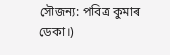সৌজন্য: পবিত্ৰ কুমাৰ ডেকা।)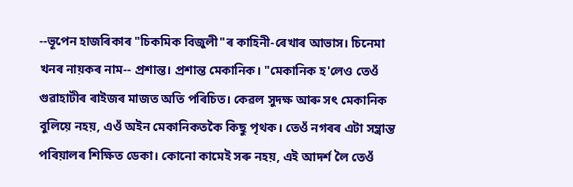--ভূপেন হাজৰিকাৰ "চিকমিক বিজুলী"ৰ কাহিনী-ৰেখাৰ আভাস। চিনেমা খনৰ নায়কৰ নাম-- প্রশান্ত। প্রশান্ত মেকানিক। "মেকানিক হ'লেও তেওঁ গুৱাহাটীৰ ৰাইজৰ মাজত অতি পৰিচিত। কেৱল সুদক্ষ আৰু সৎ মেকানিক বুলিয়ে নহয়, এওঁ অইন মেকানিকতকৈ কিছু পৃথক। তেওঁ নগৰৰ এটা সম্ভ্রান্ত পৰিয়ালৰ শিক্ষিত ডেকা। কোনো কামেই সৰু নহয়, এই আদর্শ লৈ তেওঁ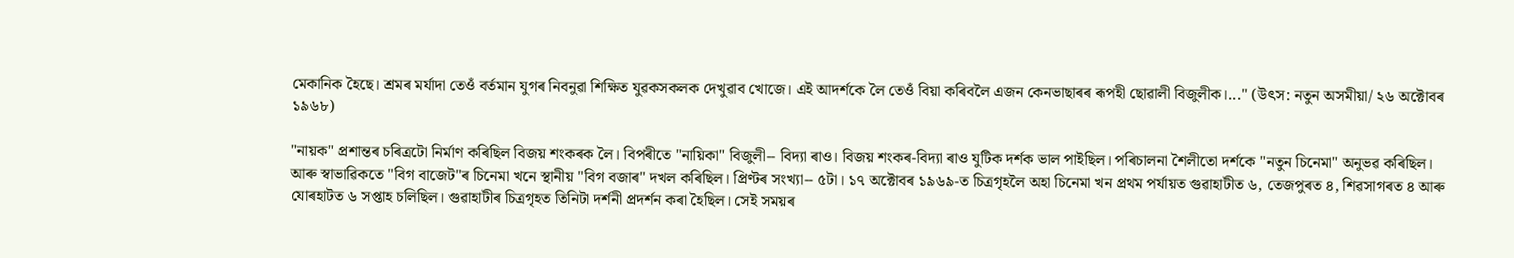মেকানিক হৈছে। শ্ৰমৰ মৰ্যাদা তেওঁ বৰ্তমান যুগৰ নিবনুৱা শিক্ষিত যুৱকসকলক দেখুৱাব খোজে। এই আদর্শকে লৈ তেওঁ বিয়া কৰিবলৈ এজন কেনভাছাৰৰ ৰূপহী ছোৱালী বিজুলীক।..." (উৎস: নতুন অসমীয়া/ ২৬ অক্টোবৰ ১৯৬৮)

"নায়ক" প্ৰশান্তৰ চৰিত্ৰটো নিৰ্মাণ কৰিছিল বিজয় শংকৰক লৈ। বিপৰীতে "নায়িকা" বিজুলী-- বিদ্যা ৰাও। বিজয় শংকৰ-বিদ্যা ৰাও যুটিক দৰ্শক ভাল পাইছিল। পৰিচালনা শৈলীতো দৰ্শকে "নতুন চিনেমা" অনুভৱ কৰিছিল। আৰু স্বাভাৱিকতে "বিগ বাজেট"ৰ চিনেমা খনে স্থানীয় "বিগ বজাৰ" দখল কৰিছিল। প্ৰিণ্টৰ সংখ্যা-- ৫টা। ১৭ অক্টোবৰ ১৯৬৯-ত চিত্ৰগৃহলৈ অহা চিনেমা খন প্ৰথম পৰ্যায়ত গুৱাহাটীত ৬, তেজপুৰত ৪, শিৱসাগৰত ৪ আৰু যোৰহাটত ৬ সপ্তাহ চলিছিল। গুৱাহাটীৰ চিত্ৰগৃহত তিনিটা দৰ্শনী প্ৰদৰ্শন কৰা হৈছিল। সেই সময়ৰ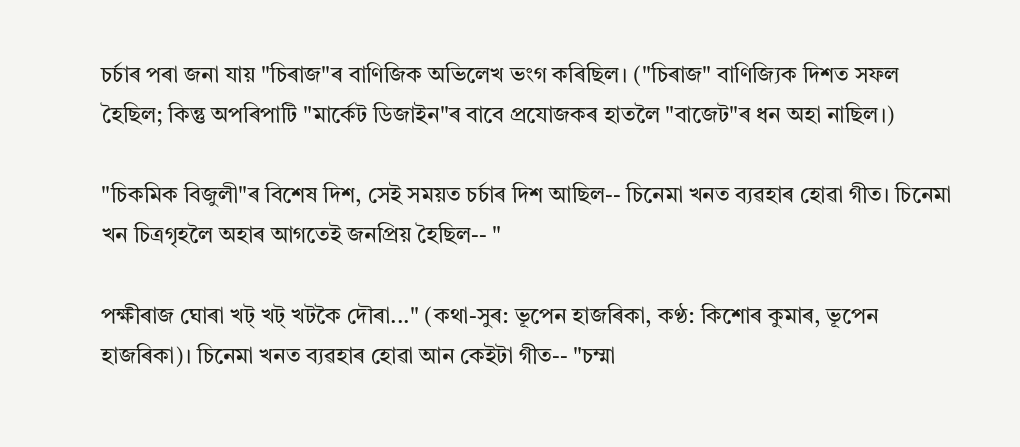চৰ্চাৰ পৰা জনা যায় "চিৰাজ"ৰ বাণিজিক অভিলেখ ভংগ কৰিছিল। ("চিৰাজ" বাণিজ্যিক দিশত সফল হৈছিল; কিন্তু অপৰিপাটি "মাৰ্কেট ডিজাইন"ৰ বাবে প্ৰযোজকৰ হাতলৈ "বাজেট"ৰ ধন অহা নাছিল।)

"চিকমিক বিজুলী"ৰ বিশেষ দিশ, সেই সময়ত চৰ্চাৰ দিশ আছিল-- চিনেমা খনত ব্যৱহাৰ হোৱা গীত। চিনেমা খন চিত্ৰগৃহলৈ অহাৰ আগতেই জনপ্ৰিয় হৈছিল-- "

পক্ষীৰাজ ঘোৰা খট্ খট্ খটকৈ দৌৰা..." (কথা-সুৰ: ভূপেন হাজৰিকা, কণ্ঠ: কিশোৰ কুমাৰ, ভূপেন হাজৰিকা)। চিনেমা খনত ব্যৱহাৰ হোৱা আন কেইটা গীত-- "চম্মা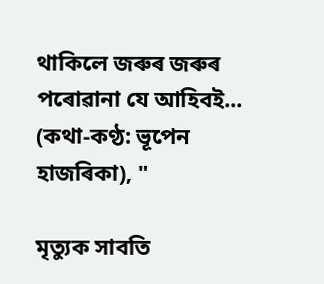থাকিলে জৰুৰ জৰুৰ পৰোৱানা যে আহিবই... (কথা-কণ্ঠ: ভূপেন হাজৰিকা), "

মৃত্যুক সাবতি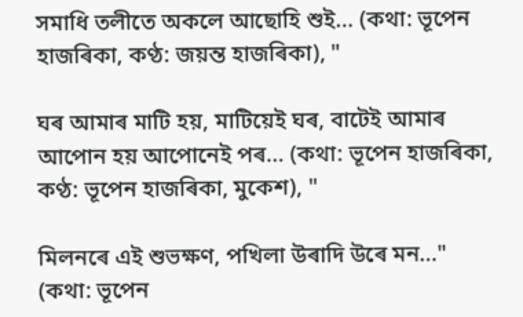সমাধি তলীতে অকলে আছোহি শুই... (কথা: ভূপেন হাজৰিকা, কণ্ঠ: জয়ন্ত হাজৰিকা), "

ঘৰ আমাৰ মাটি হয়, মাটিয়েই ঘৰ, বাটেই আমাৰ আপোন হয় আপোনেই পৰ... (কথা: ভূপেন হাজৰিকা, কণ্ঠ: ভূপেন হাজৰিকা, মুকেশ), "

মিলনৰে এই শুভক্ষণ, পখিলা উৰাদি উৰে মন..." (কথা: ভূপেন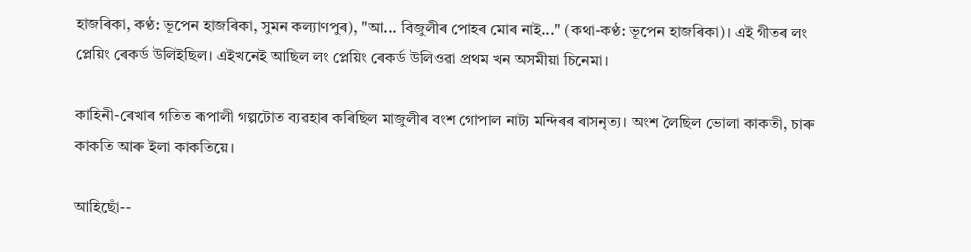হাজৰিকা, কণ্ঠ: ভূপেন হাজৰিকা, সুমন কল্যাণপুৰ), "আ... বিজুলীৰ পোহৰ মোৰ নাই..." (কথা-কণ্ঠ: ভূপেন হাজৰিকা)। এই গীতৰ লং প্লেয়িং ৰেকৰ্ড উলিইছিল। এইখনেই আছিল লং প্লেয়িং ৰেকৰ্ড উলিওৱা প্ৰথম খন অসমীয়া চিনেমা।

কাহিনী-ৰেখাৰ গতিত ৰূপালী গল্পটোত ব্যৱহাৰ কৰিছিল মাজুলীৰ বংশ গোপাল নাট্য মন্দিৰৰ ৰাসনৃত্য। অংশ লৈছিল ভোলা কাকতী, চাৰু কাকতি আৰু ইলা কাকতিয়ে।

আহিছোঁ--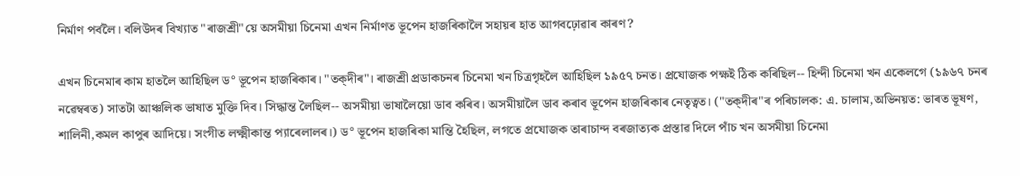নিৰ্মাণ পৰ্বলৈ। বলিউদৰ বিখ্যাত "ৰাজশ্ৰী"য়ে অসমীয়া চিনেমা এখন নিৰ্মাণত ভূপেন হাজৰিকালৈ সহায়ৰ হাত আগবঢ়োৱাৰ কাৰণ?

এখন চিনেমাৰ কাম হাতলৈ আহিছিল ড° ভূপেন হাজৰিকাৰ। "তক্‌দীৰ"। ৰাজশ্ৰী প্ৰডাকচনৰ চিনেমা খন চিত্ৰগৃহলৈ আহিছিল ১৯৫৭ চনত। প্ৰযোজক পক্ষই ঠিক কৰিছিল-- হিন্দী চিনেমা খন একেলগে (১৯৬৭ চনৰ নৱেম্বৰত) সাতটা আঞ্চলিক ভাষাত মুক্তি দিব। সিদ্ধান্ত লৈছিল-- অসমীয়া ভাষালৈয়ো ডাব কৰিব। অসমীয়ালৈ ডাব কৰাব ভূপেন হাজৰিকাৰ নেতৃত্বত। ("তক্‌দীৰ"ৰ পৰিচালক: এ. চালাম,অভিনয়ত: ভাৰত ভূষণ, শালিনী,কমল কাপুৰ আদিয়ে। সংগীত লক্ষ্মীকান্ত প্যাৰেলালৰ।) ড° ভূপেন হাজৰিকা মান্তি হৈছিল, লগতে প্ৰযোজক তাৰাচান্দ বৰজাত্যক প্ৰস্তাৱ দিলে পাঁচ খন অসমীয়া চিনেমা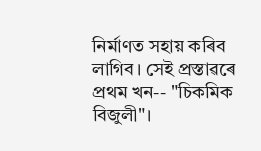নিৰ্মাণত সহায় কৰিব লাগিব। সেই প্ৰস্তাৱৰে প্ৰথম খন-- "চিকমিক বিজুলী"।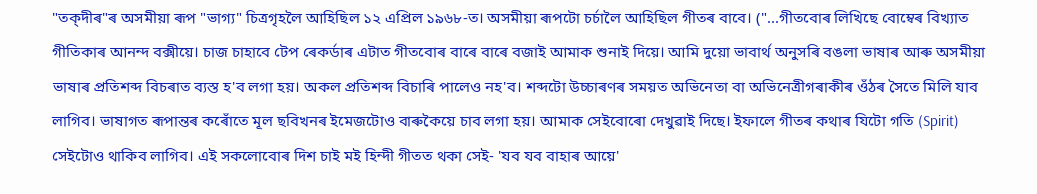"তক্‌দীৰ"ৰ অসমীয়া ৰূপ "ভাগ্য" চিত্ৰগৃহলৈ আহিছিল ১২ এপ্ৰিল ১৯৬৮-ত। অসমীয়া ৰূপটো চৰ্চালৈ আহিছিল গীতৰ বাবে। ("...গীতবোৰ লিখিছে বোম্বেৰ বিখ্যাত গীতিকাৰ আনন্দ বক্সীয়ে। চাজ চাহাবে টেপ ৰেকৰ্ডাৰ এটাত গীতবোৰ বাৰে বাৰে বজাই আমাক শুনাই দিয়ে। আমি দুয়ো ভাবার্থ অনুসৰি বঙলা ভাষাৰ আৰু অসমীয়া ভাষাৰ প্রতিশব্দ বিচৰাত ব্যস্ত হ'ব লগা হয়। অকল প্রতিশব্দ বিচাৰি পালেও নহ'ব। শব্দটো উচ্চাৰণৰ সময়ত অভিনেতা বা অভিনেত্ৰীগৰাকীৰ ওঁঠৰ সৈতে মিলি যাব লাগিব। ভাষাগত ৰূপান্তৰ কৰোঁতে মূল ছবিখনৰ ইমেজটোও বাৰুকৈয়ে চাব লগা হয়। আমাক সেইবোৰো দেখুৱাই দিছে। ইফালে গীতৰ কথাৰ যিটো গতি (Spirit) সেইটোও থাকিব লাগিব। এই সকলোবোৰ দিশ চাই মই হিন্দী গীতত থকা সেই- 'যব যব বাহাৰ আয়ে'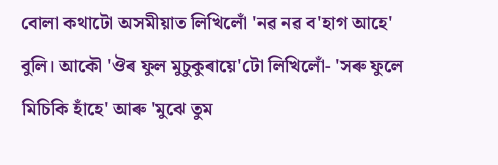বোলা কথাটো অসমীয়াত লিখিলোঁ 'নৱ নৱ ব'হাগ আহে' বুলি। আকৌ 'ঔৰ ফুল মুচুকুৰায়ে'টো লিখিলোঁ- 'সৰু ফুলে মিচিকি হাঁহে' আৰু 'মুঝে তুম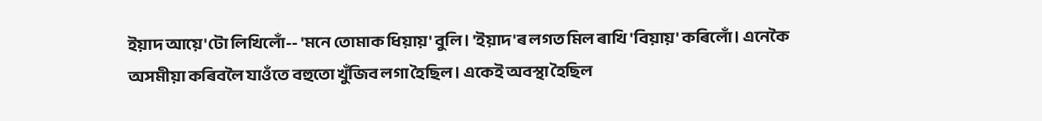ইয়াদ আয়ে'টো লিখিলোঁ-- 'মনে তোমাক ধিয়ায়' বুলি। 'ইয়াদ'ৰ লগত মিল ৰাখি 'বিয়ায়' কৰিলোঁ। এনেকৈ অসমীয়া কৰিবলৈ যাওঁতে বহুতো খুঁজিব লগা হৈছিল। একেই অবস্থা হৈছিল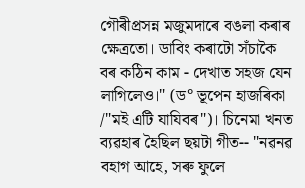গৌৰীপ্রসন্ন মজুমদাৰে বঙলা কৰাৰ ক্ষেত্ৰতো। ডাবিং কৰাটো সঁচাকৈ বৰ কঠিন কাম - দেখাত সহজ যেন লাগিলেও।" (ড° ভূপেন হাজৰিকা /"মই এটি যাযিবৰ")। চিনেমা খনত ব্যৱহাৰ হৈছিল ছয়টা গীত-- "নৱনৱ বহাগ আহে, সৰু ফুলে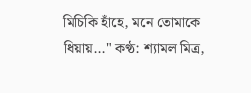মিচিকি হাঁহে, মনে তোমাকে ধিয়ায়..." কণ্ঠ: শ্যামল মিত্ৰ,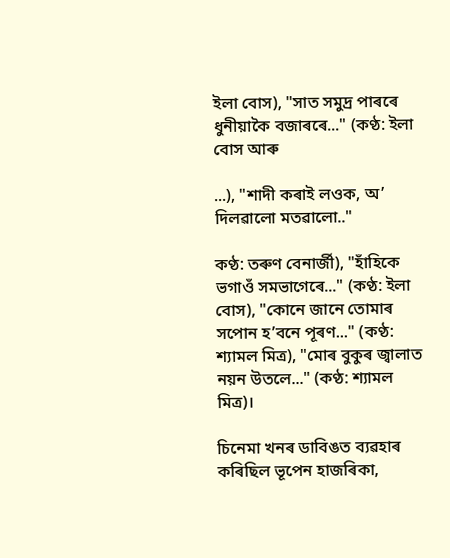ইলা বোস), "সাত সমুদ্ৰ পাৰৰে ধুনীয়াকৈ বজাৰৰে..." (কণ্ঠ: ইলা বোস আৰু

...), "শাদী কৰাই লওক, অ’ দিলৱালো মতৱালো.."

কণ্ঠ: তৰুণ বেনাৰ্জী), "হাঁহিকে ভগাওঁ সমভাগেৰে..." (কণ্ঠ: ইলা বোস), "কোনে জানে তোমাৰ সপোন হ’বনে পূৰণ..." (কণ্ঠ: শ্যামল মিত্ৰ), "মোৰ বুকুৰ জ্বালাত নয়ন উতলে..." (কণ্ঠ: শ্যামল মিত্ৰ)।

চিনেমা খনৰ ডাবিঙত ব্যৱহাৰ কৰিছিল ভূপেন হাজৰিকা,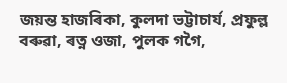জয়ন্ত হাজৰিকা, কুলদা ভট্টাচাৰ্য, প্ৰফুল্ল বৰুৱা, ৰত্ন ওজা, পুলক গগৈ,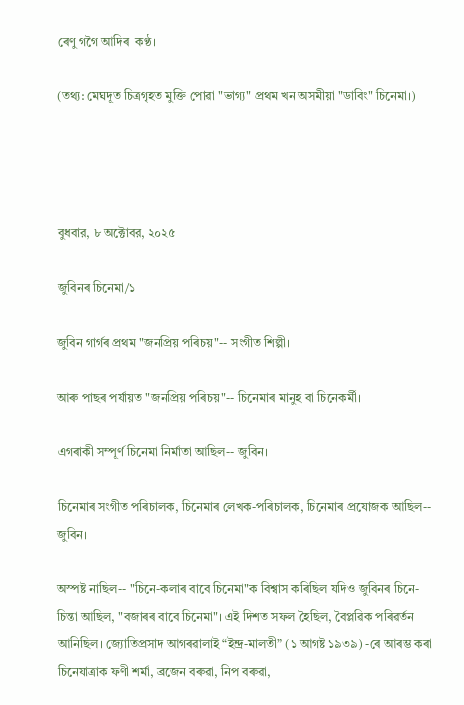ৰেণু গগৈ আদিৰ  কণ্ঠ।

(তথ্য: মেঘদূত চিত্ৰগৃহত মুক্তি পোৱা "ভাগ্য" প্ৰথম খন অসমীয়া "ডাবিং" চিনেমা।)




বুধবার, ৮ অক্টোবর, ২০২৫

জুবিনৰ চিনেমা/১

জুবিন গাৰ্গৰ প্ৰথম "জনপ্ৰিয় পৰিচয়"-- সংগীত শিল্পী।

আৰু পাছৰ পৰ্যায়ত "জনপ্ৰিয় পৰিচয়"-- চিনেমাৰ মানুহ বা চিনেকৰ্মী।

এগৰাকী সম্পূৰ্ণ চিনেমা নিৰ্মাতা আছিল-- জুবিন।

চিনেমাৰ সংগীত পৰিচালক, চিনেমাৰ লেখক-পৰিচালক, চিনেমাৰ প্ৰযোজক আছিল-- জুবিন।

অস্পষ্ট নাছিল-- "চিনে-কলাৰ বাবে চিনেমা"ক বিশ্বাস কৰিছিল যদিও জুবিনৰ চিনে-চিন্তা আছিল, "বজাৰৰ বাবে চিনেমা"। এই দিশত সফল হৈছিল, বৈপ্লৱিক পৰিৱৰ্তন আনিছিল। জ্যোতিপ্ৰসাদ আগৰৱালাই “ইন্দ্ৰ-মালতী” (১ আগষ্ট ১৯৩৯) -ৰে আৰম্ভ কৰা চিনেযাত্ৰাক ফণী শৰ্মা, ব্ৰজেন বৰুৱা, নিপ বৰুৱা,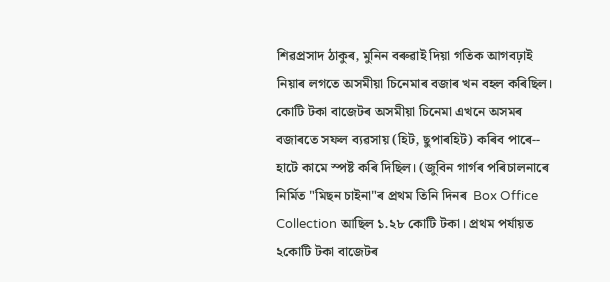শিৱপ্ৰসাদ ঠাকুৰ, মুনিন বৰুৱাই দিয়া গতিক আগবঢ়াই নিয়াৰ লগতে অসমীয়া চিনেমাৰ বজাৰ খন বহল কৰিছিল। কোটি টকা বাজেটৰ অসমীয়া চিনেমা এখনে অসমৰ বজাৰতে সফল ব্যৱসায় (হিট, ছুপাৰহিট) কৰিব পাৰে-- হাটে কামে স্পষ্ট কৰি দিছিল। (জুবিন গাৰ্গৰ পৰিচালনাৰে নিৰ্মিত "মিছন চাইনা"ৰ প্ৰথম তিনি দিনৰ  Box Office Collection আছিল ১.২৮ কোটি টকা। প্ৰথম পৰ্যায়ত ২কোটি টকা বাজেটৰ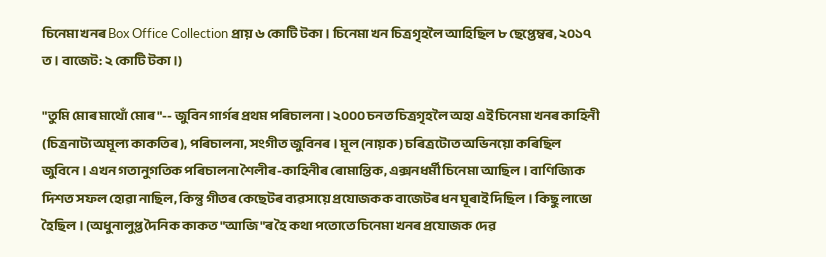চিনেমা খনৰ Box Office Collection প্ৰায় ৬ কোটি টকা। চিনেমা খন চিত্ৰগৃহলৈ আহিছিল ৮ ছেপ্তেম্বৰ, ২০১৭ ত। বাজেট: ২ কোটি টকা।)

"তুমি মোৰ মাথোঁ মোৰ"-- জুবিন গাৰ্গৰ প্ৰথম পৰিচালনা। ২০০০ চনত চিত্ৰগৃহলৈ অহা এই চিনেমা খনৰ কাহিনী (চিত্ৰনাট্য অমূল্য কাকতিৰ), পৰিচালনা, সংগীত জুবিনৰ। মূল (নায়ক) চৰিত্ৰটোত অভিনয়ো কৰিছিল জুবিনে। এখন গতানুগতিক পৰিচালনা শৈলীৰ-কাহিনীৰ ৰোমান্তিক, এক্সনধৰ্মী চিনেমা আছিল। বাণিজ্যিক দিশত সফল হোৱা নাছিল, কিন্তু গীতৰ কেছেটৰ ব্যৱসায়ে প্ৰযোজকক বাজেটৰ ধন ঘূৰাই দিছিল। কিছু লাভো হৈছিল। (অধুনালুপ্ত দৈনিক কাকত "আজি"ৰ হৈ কথা পতোতে চিনেমা খনৰ প্ৰযোজক দেৱ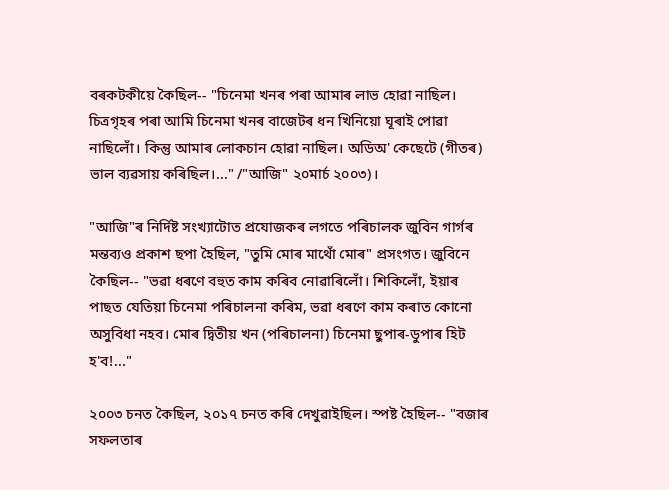বৰকটকীয়ে কৈছিল-- "চিনেমা খনৰ পৰা আমাৰ লাভ হোৱা নাছিল। চিত্ৰগৃহৰ পৰা আমি চিনেমা খনৰ বাজেটৰ ধন খিনিয়ো ঘূৰাই পোৱা নাছিলোঁ। কিন্তু আমাৰ লোকচান হোৱা নাছিল। অডিঅ' কেছেটে (গীতৰ) ভাল ব্যৱসায় কৰিছিল।..." /"আজি" ২০মাৰ্চ ২০০৩)।

"আজি"ৰ নিৰ্দিষ্ট সংখ্যাটোত প্ৰযোজকৰ লগতে পৰিচালক জুবিন গাৰ্গৰ মন্তব্যও প্ৰকাশ ছপা হৈছিল, "তুমি মোৰ মাথোঁ মোৰ" প্ৰসংগত। জুবিনে কৈছিল-- "ভৱা ধৰণে বহুত কাম কৰিব নোৱাৰিলোঁ। শিকিলোঁ, ইয়াৰ পাছত যেতিয়া চিনেমা পৰিচালনা কৰিম, ভৱা ধৰণে কাম কৰাত কোনো অসুবিধা নহব। মোৰ দ্বিতীয় খন (পৰিচালনা) চিনেমা ছুপাৰ-ডুপাৰ হিট হ'ব!..."

২০০৩ চনত কৈছিল, ২০১৭ চনত কৰি দেখুৱাইছিল। স্পষ্ট হৈছিল-- "বজাৰ সফলতাৰ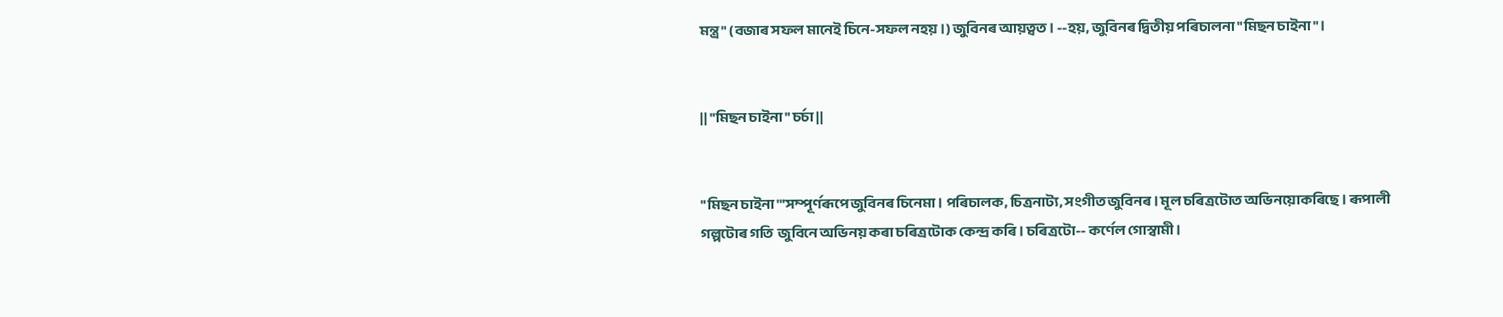মন্ত্ৰ" (বজাৰ সফল মানেই চিনে-সফল নহয়।) জুবিনৰ আয়ত্বত। --হয়, জুবিনৰ দ্বিতীয় পৰিচালনা "মিছন চাইনা"।


|| "মিছন চাইনা" চৰ্চা ||


"মিছন চাইনা'"সম্পূর্ণৰূপে জুবিনৰ চিনেমা। পৰিচালক, চিত্রনাট্য, সংগীত জুবিনৰ। মূল চৰিত্ৰটোত অভিনয়োকৰিছে। ৰূপালী গল্পটোৰ গতি  জুবিনে অভিনয় কৰা চৰিত্ৰটোক কেন্দ্ৰ কৰি। চৰিত্ৰটো-- কর্ণেল গোস্বামী।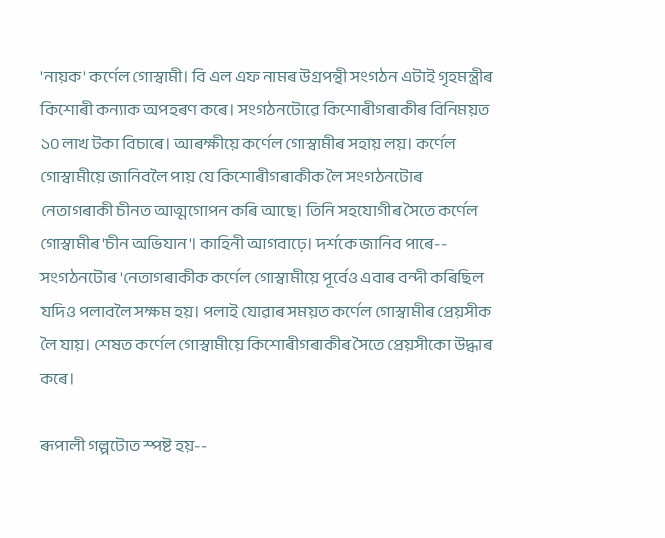'নায়ক' কর্ণেল গোস্বামী। বি এল এফ নামৰ উগ্রপন্থী সংগঠন এটাই গৃহমন্ত্ৰীৰ কিশোৰী কন্যাক অপহৰণ কৰে। সংগঠনটোৱে কিশোৰীগৰাকীৰ বিনিময়ত ১০ লাখ টকা বিচাৰে। আৰক্ষীয়ে কর্ণেল গোস্বামীৰ সহায় লয়। কর্ণেল গোস্বামীয়ে জানিবলৈ পায় যে কিশোৰীগৰাকীক লৈ সংগঠনটোৰ নেতাগৰাকী চীনত আত্মগোপন কৰি আছে। তিনি সহযোগীৰ সৈতে কৰ্ণেল গোস্বামীৰ 'চীন অভিযান'। কাহিনী আগবাঢ়ে। দর্শকে জানিব পাৰে-- সংগঠনটোৰ 'নেতাগৰাকীক কর্ণেল গোস্বামীয়ে পূর্বেও এবাৰ বন্দী কৰিছিল যদিও পলাবলৈ সক্ষম হয়। পলাই যোৱাৰ সময়ত কর্ণেল গোস্বামীৰ প্ৰেয়সীক লৈ যায়। শেষত কর্ণেল গোস্বামীয়ে কিশোৰীগৰাকীৰ সৈতে প্রেয়সীকো উদ্ধাৰ কৰে।

ৰূপালী গল্পটোত স্পষ্ট হয়--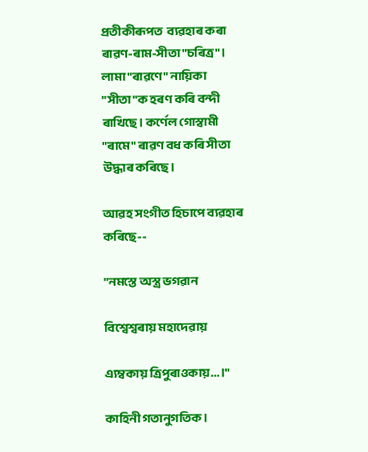প্রতীকীৰূপত  ব্যৱহাৰ কৰা ৰাৱণ-ৰাম-সীতা "চৰিত্ৰ"। লামা "ৰাৱণে" নায়িকা "সীতা"ক হৰণ কৰি বন্দী ৰাখিছে। কর্ণেল গোস্বামী "ৰামে" ৰাৱণ বধ কৰি সীতা উদ্ধাৰ কৰিছে।

আৱহ সংগীত হিচাপে ব্যৱহাৰ কৰিছে--

"নমস্তে অস্ত্র ভগৱান

বিশ্বেশ্বৰায় মহাদেৱায়

এ্যম্বকায় ত্রিপুৰাওকায়...।"

কাহিনী গতানুগতিক।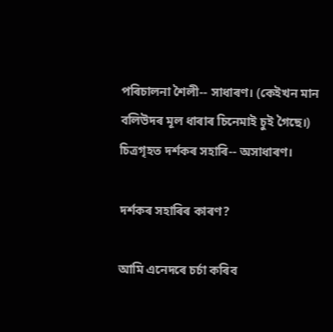পৰিচালনা শৈলী-- সাধাৰণ। (কেইখন মান বলিউদৰ মূল ধাৰাৰ চিনেমাই চুই গৈছে।) চিত্ৰগৃহত দৰ্শকৰ সহাৰি-- অসাধাৰণ।

দৰ্শকৰ সহাৰিৰ কাৰণ?

আমি এনেদৰে চৰ্চা কৰিব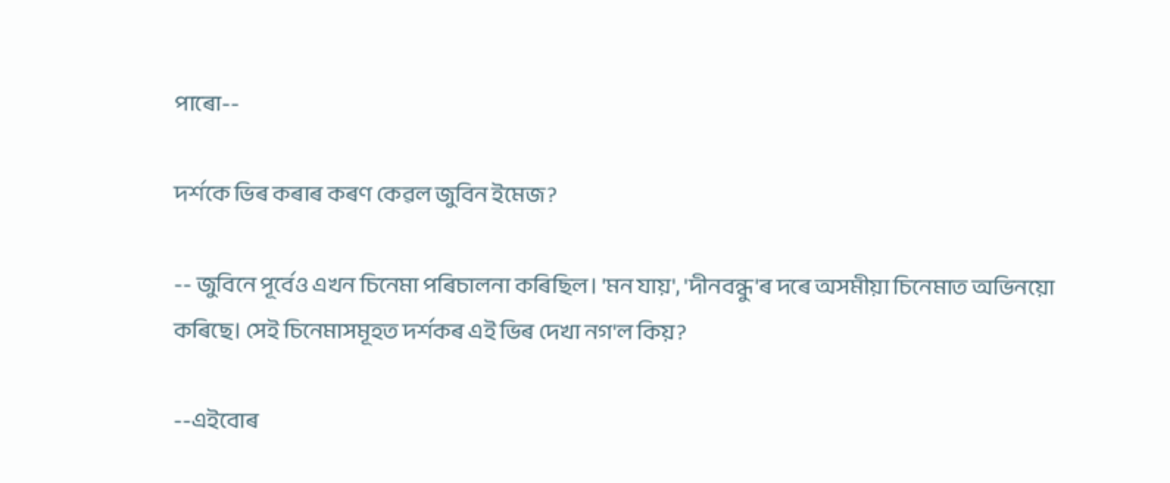পাৰো--

দৰ্শকে ভিৰ কৰাৰ কৰণ কেৱল জুবিন ইমেজ?

-- জুবিনে পূর্বেও এখন চিনেমা পৰিচালনা কৰিছিল। 'মন যায়', 'দীনবন্ধু'ৰ দৰে অসমীয়া চিনেমাত অভিনয়ো কৰিছে। সেই চিনেমাসমূহত দৰ্শকৰ এই ভিৰ দেখা নগ'ল কিয়?

--এইবোৰ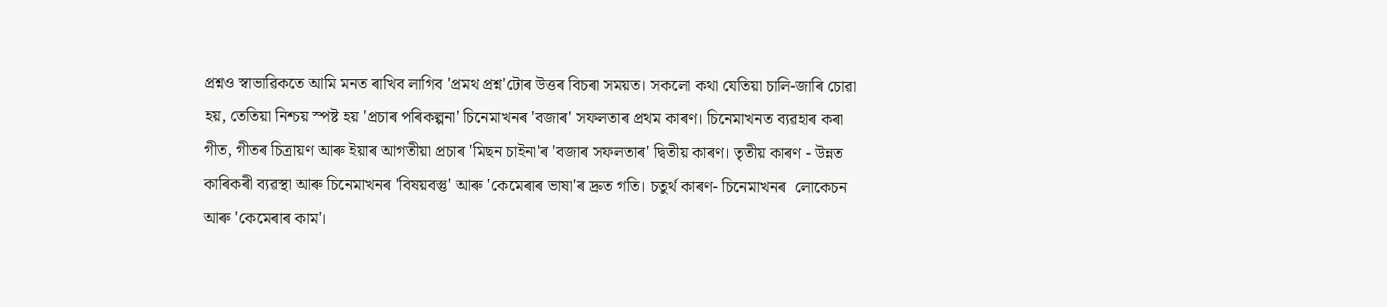প্ৰশ্নও স্বাভাৱিকতে আমি মনত ৰাখিব লাগিব 'প্রমথ প্রশ্ন'টোৰ উত্তৰ বিচৰা সময়ত। সকলো কথা যেতিয়া চালি-জাৰি চোৱা হয়, তেতিয়া নিশ্চয় স্পষ্ট হয় 'প্ৰচাৰ পৰিকল্পনা' চিনেমাখনৰ 'বজাৰ' সফলতাৰ প্ৰথম কাৰণ। চিনেমাখনত ব্যৱহাৰ কৰা গীত, গীতৰ চিত্ৰায়ণ আৰু ইয়াৰ আগতীয়া প্ৰচাৰ 'মিছন চাইনা'ৰ 'বজাৰ সফলতাৰ' দ্বিতীয় কাৰণ। তৃতীয় কাৰণ - উন্নত কাৰিকৰী ব্যৱস্থা আৰু চিনেমাখনৰ 'বিষয়বস্তু' আৰু 'কেমেৰাৰ ভাষা'ৰ দ্রুত গতি। চতুর্থ কাৰণ- চিনেমাখনৰ  লোকেচন আৰু 'কেমেৰাৰ কাম'।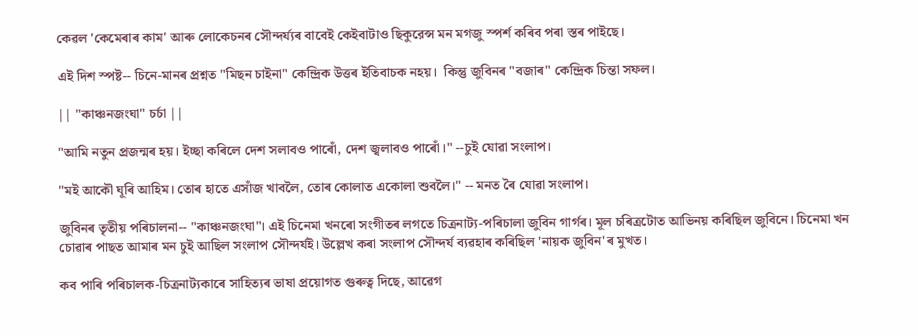কেৱল 'কেমেৰাৰ কাম' আৰু লোকেচনৰ সৌন্দৰ্য্যৰ বাবেই কেইবাটাও ছিকুরেন্স মন মগজু স্পৰ্শ কৰিব পৰা স্তৰ পাইছে।

এই দিশ স্পষ্ট-- চিনে-মানৰ প্ৰশ্নত "মিছন চাইনা" কেন্দ্ৰিক উত্তৰ ইতিবাচক নহয়।  কিন্তু জুবিনৰ "বজাৰ" কেন্দ্ৰিক চিন্তা সফল।

|| "কাঞ্চনজংঘা" চৰ্চা ||

"আমি নতুন প্ৰজন্মৰ হয়। ইচ্ছা কৰিলে দেশ সলাবও পাৰোঁ, দেশ জ্বলাবও পাৰোঁ।" --চুই যোৱা সংলাপ।

"মই আকৌ ঘূৰি আহিম। তোৰ হাতে এসাঁজ খাবলৈ, তোৰ কোলাত একোলা শুবলৈ।" -- মনত ৰৈ যোৱা সংলাপ।

জুবিনৰ তৃতীয় পৰিচালনা-- "কাঞ্চনজংঘা"। এই চিনেমা খনৰো সংগীতৰ লগতে চিত্ৰনাট্য-পৰিচালা জুবিন গার্গৰ। মূল চৰিত্ৰটোত আভিনয় কৰিছিল জুবিনে। চিনেমা খন চোৱাৰ পাছত আমাৰ মন চুই আছিল সংলাপ সৌন্দৰ্যই। উল্লেখ কৰা সংলাপ সৌন্দৰ্য ব্যৱহাৰ কৰিছিল 'নায়ক জুবিন'ৰ মুখত।

কব পাৰি পৰিচালক-চিত্ৰনাট্যকাৰে সাহিত্যৰ ভাষা প্ৰয়োগত গুৰুত্ব দিছে, আৱেগ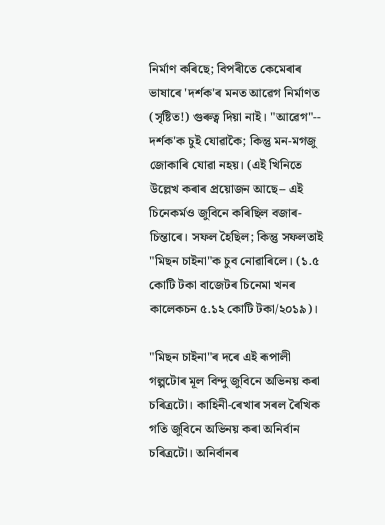নিৰ্মাণ কৰিছে; বিপৰীতে কেমেৰাৰ ভাষাৰে 'দর্শক'ৰ মনত আৱেগ নিৰ্মাণত (সৃষ্টিত!) গুৰুত্ব দিয়া নাই। "আৱেগ"-- দর্শক'ক চুই যোৱাকৈ; কিন্তু মন-মগজু জোকাৰি যোৱা নহয়। (এই খিনিতে উল্লেখ কৰাৰ প্ৰয়োজন আছে-- এই চিনেকৰ্মও জুবিনে কৰিছিল বজাৰ-চিন্তাৰে। সফল হৈছিল; কিন্তু সফলতাই "মিছন চাইনা"ক চুব নোৱাৰিলে। (১.৫ কোটি টকা বাজেটৰ চিনেমা খনৰ কালেকচন ৫.১২ কোটি টকা/২০১৯)।

"মিছন চাইনা"ৰ দৰে এই ৰূপালী গল্পটোৰ মূল বিন্দু জুবিনে অভিনয় কৰা চৰিত্ৰটো। কাহিনী-ৰেখাৰ সৰল ৰৈখিক গতি জুবিনে অভিনয় কৰা অনির্বান চৰিত্ৰটো। অনিৰ্বানৰ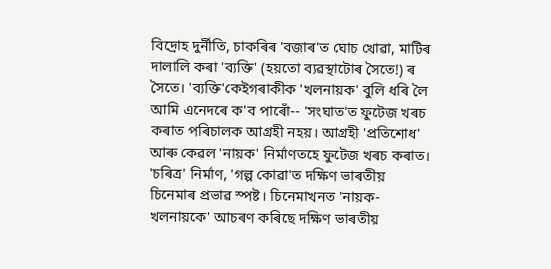বিদ্ৰোহ দুর্নীতি, চাকৰিৰ 'বজাৰ'ত ঘোচ খোৱা, মাটিৰ দালালি কৰা 'ব্যক্তি' (হয়তো ব্যৱস্থাটোৰ সৈতে!) ৰ সৈতে। 'ব্যক্তি'কেইগৰাকীক 'খলনায়ক' বুলি ধৰি লৈ আমি এনেদৰে ক'ব পাৰোঁ-- 'সংঘাত'ত ফুটেজ খৰচ কৰাত পৰিচালক আগ্রহী নহয়। আগ্রহী 'প্রতিশোধ' আৰু কেৱল 'নায়ক' নির্মাণতহে ফুটেজ খৰচ কৰাত। 'চৰিত্ৰ' নির্মাণ, 'গল্প কোৱা'ত দক্ষিণ ভাৰতীয় চিনেমাৰ প্ৰভাৱ স্পষ্ট। চিনেমাখনত 'নায়ক-খলনায়কে' আচৰণ কৰিছে দক্ষিণ ভাৰতীয়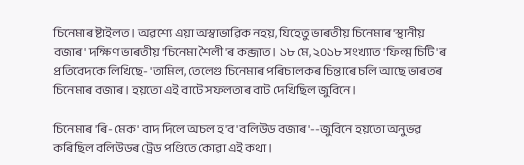চিনেমাৰ ষ্টাইলত। অৱশ্যে এয়া অস্বাভাৱিক নহয়, যিহেতু ভাৰতীয় চিনেমাৰ 'স্থানীয় বজাৰ' দক্ষিণ ভাৰতীয় 'চিনেমা শৈলী'ৰ কব্জাত। ১৮ মে, ২০১৮ সংখ্যাত 'ফিল্ম চিটি'ৰ প্রতিবেদকে লিখিছে- 'তামিল, তেলেগু চিনেমাৰ পৰিচালকৰ চিন্তাৰে চলি আছে ভাৰতৰ চিনেমাৰ বজাৰ। হয়তো এই বাটে সফলতাৰ বাট দেখিছিল জুবিনে।

চিনেমাৰ 'ৰি-মেক' বাদ দিলে অচল হ'ব 'বলিউড বজাৰ'--জুবিনে হয়তো অনুভৱ কৰিছিল বলিউডৰ ট্ৰেড পণ্ডিতে কোৱা এই কথা।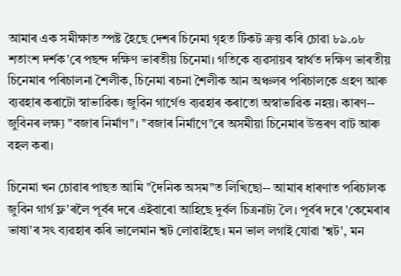আমাৰ এক সমীক্ষাত স্পষ্ট হৈছে দেশৰ চিনেমা গৃহত টিকট ক্ৰয় কৰি চোৱা ৮৯.০৮ শতাংশ দর্শক'ৰে পছন্দ দক্ষিণ ভাৰতীয় চিনেমা। গতিকে ব্যৱসায়ৰ স্বাৰ্থত দক্ষিণ ভাৰতীয় চিনেমাৰ পৰিচালনা শৈলীক, চিনেমা ৰচনা শৈলীক আন অঞ্চলৰ পৰিচালকে গ্রহণ আৰু ব্যৱহাৰ কৰাটো স্বাভাৱিক। জুবিন গাৰ্গেও ব্যৱহাৰ কৰাতো অস্বাভাৱিক নহয়। কাৰণ-- জুবিনৰ লক্ষ্য "বজাৰ নিৰ্মাণ"। "বজাৰ নিৰ্মাণে"ৰে অসমীয়া চিনেমাৰ উত্তৰণ বাট আৰু বহল কৰা।

চিনেমা খন চোৱাৰ পাছত আমি "দৈনিক অসম"ত লিখিছো-- আমাৰ ধাৰণাত পৰিচালক জুবিন গাৰ্গ ফ্ল'ৰলৈ পূৰ্বৰ দৰে এইবাৰো আহিছে দুৰ্বল চিত্রনাট্য লৈ। পূৰ্বৰ দৰে 'কেমেৰাৰ ভাষা'ৰ সৎ ব্যৱহাৰ কৰি ভালেমান শ্বট লোৱাইছে। মন ভাল লগাই যোৱা 'শ্বট', মন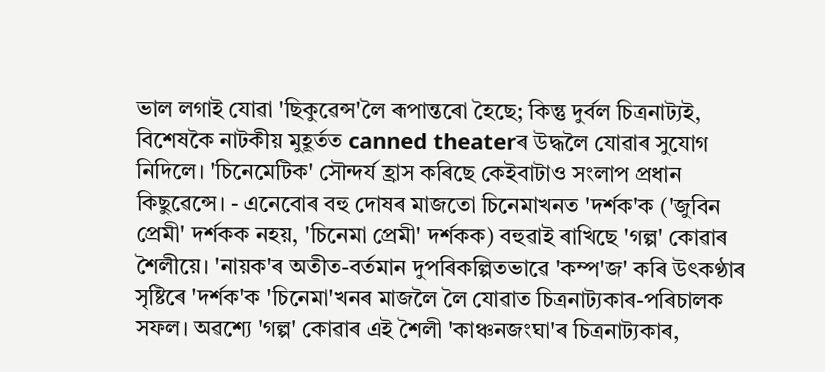ভাল লগাই যোৱা 'ছিকুৱেন্স'লৈ ৰূপান্তৰো হৈছে; কিন্তু দুর্বল চিত্রনাট্যই, বিশেষকৈ নাটকীয় মুহূর্তত canned theaterৰ উদ্ধলৈ যোৱাৰ সুযোগ নিদিলে। 'চিনেমেটিক' সৌন্দর্য হ্রাস কৰিছে কেইবাটাও সংলাপ প্রধান কিছুৱেন্সে। - এনেবোৰ বহু দোষৰ মাজতো চিনেমাখনত 'দর্শক'ক ('জুবিন প্রেমী' দর্শকক নহয়, 'চিনেমা প্রেমী' দর্শকক) বহুৱাই ৰাখিছে 'গল্প' কোৱাৰ শৈলীয়ে। 'নায়ক'ৰ অতীত-বর্তমান দুপৰিকল্পিতভাৱে 'কম্প'জ' কৰি উৎকণ্ঠাৰ সৃষ্টিৰে 'দর্শক'ক 'চিনেমা'খনৰ মাজলৈ লৈ যোৱাত চিত্রনাট্যকাৰ-পৰিচালক সফল। অৱশ্যে 'গল্প' কোৱাৰ এই শৈলী 'কাঞ্চনজংঘা'ৰ চিত্ৰনাট্যকাৰ,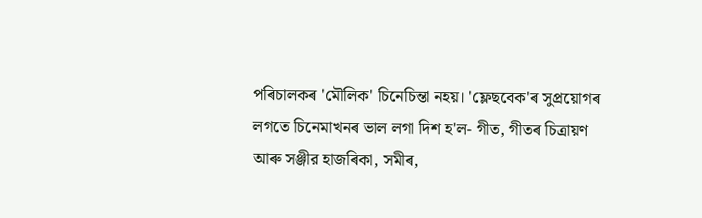পৰিচালকৰ 'মৌলিক' চিনেচিন্তা নহয়। 'ফ্লেছবেক'ৰ সুপ্ৰয়োগৰ লগতে চিনেমাখনৰ ভাল লগা দিশ হ'ল- গীত, গীতৰ চিত্রায়ণ আৰু সঞ্জীর হাজৰিকা, সমীৰ,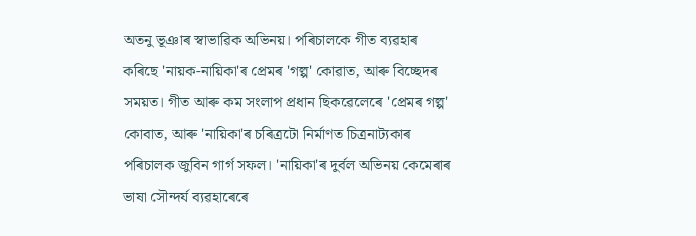অতনু ভূঞাৰ স্বাভাৱিক অভিনয়। পৰিচালকে গীত ব্যৱহাৰ কৰিছে 'নায়ক-নায়িকা'ৰ প্ৰেমৰ 'গল্প' কোৱাত, আৰু বিচ্ছেদৰ সময়ত। গীত আৰু কম সংলাপ প্রধান ছিকৱেলেৰে 'প্ৰেমৰ গল্প' কোবাত, আৰু 'নায়িকা'ৰ চৰিত্ৰটো নিৰ্মাণত চিত্রনাট্যকাৰ পৰিচালক জুবিন গাৰ্গ সফল। 'নায়িকা'ৰ দুৰ্বল অভিনয় কেমেৰাৰ ভাষা সৌন্দর্য ব্যৱহাৰেৰে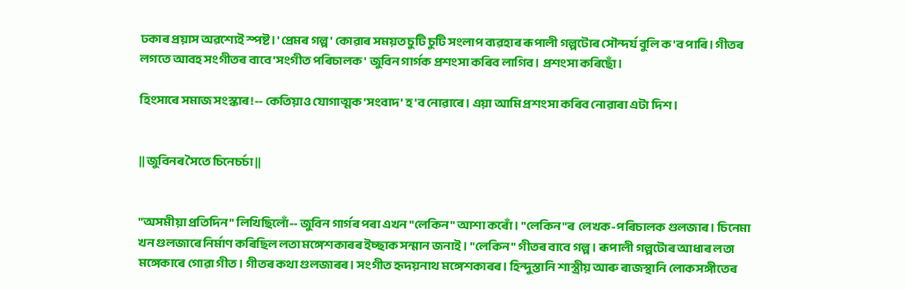ঢকাৰ প্রয়াস অৱশ্যেই স্পষ্ট। 'প্ৰেমৰ গল্প' কোৱাৰ সময়ত চুটি চুটি সংলাপ ব্যৱহাৰ ৰূপালী গল্পটোৰ সৌন্দর্য বুলি ক'ব পাৰি। গীতৰ লগতে আবহ সংগীতৰ বাবে 'সংগীত পৰিচালক' জুবিন গাৰ্গক প্রশংসা কৰিব লাগিব। প্রশংসা কৰিছোঁ।

হিংসাৰে সমাজ সংস্কাৰ!-- কেতিয়াও যোগাত্মক 'সংবাদ' হ'ব নোৱাৰে। এয়া আমি প্ৰশংসা কৰিব নোৱাৰা এটা দিশ।


|| জুবিনৰ সৈতে চিনেচৰ্চা ||


"অসমীয়া প্ৰতিদিন" লিখিছিলোঁ-- জুবিন গাৰ্গৰ পৰা এখন "লেকিন" আশা কৰোঁ। "লেকিন"ৰ  লেখক-পৰিচালক গুলজাৰ। চিনেমা খন গুলজাৰে নিৰ্মাণ কৰিছিল লতা মঙ্গেশকাৰৰ ইচ্ছাক সন্মান জনাই। "লেকিন" গীতৰ বাবে গল্প। ৰূপালী গল্পটোৰ আধাৰ লতা মঙ্গেকাৰে গোৱা গীত। গীতৰ কথা গুলজাৰৰ। সংগীত হৃদয়নাথ মঙ্গেশকাৰৰ। হিন্দুস্তানি শাস্ত্রীয় আৰু ৰাজস্থানি লোকসঙ্গীতেৰ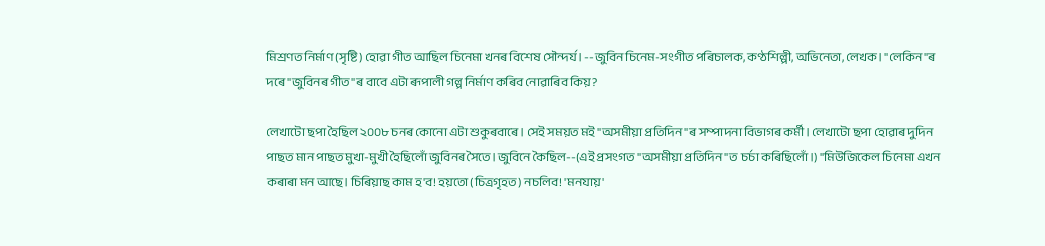মিশ্রণত নিৰ্মাণ (সৃষ্টি) হোৱা গীত আছিল চিনেমা খনৰ বিশেষ সৌন্দৰ্য। --জুবিন চিনেম-সংগীত পৰিচালক, কণ্ঠশিল্পী, অভিনেতা, লেখক। "লেকিন"ৰ দৰে "জুবিনৰ গীত"ৰ বাবে এটা ৰূপালী গল্প নিৰ্মাণ কৰিব নোৱাৰিব কিয়?

লেখাটো ছপা হৈছিল ২০০৮ চনৰ কোনো এটা শুকুৰবাৰে। সেই সময়ত মই "অসমীয়া প্ৰতিদিন"ৰ সম্পাদনা বিভাগৰ কৰ্মী। লেখাটো ছপা হোৱাৰ দুদিন পাছত মান পাছত মুখা-মুখী হৈছিলোঁ জুবিনৰ সৈতে। জুবিনে কৈছিল--(এই প্ৰসংগত "অসমীয়া প্ৰতিদিন"ত  চৰ্চা কৰিছিলোঁ।) "মিউজিকেল চিনেমা এখন কৰাৰা মন আছে। চিৰিয়াছ কাম হ'ব! হয়তো (চিত্ৰগৃহত) নচলিব! 'মনযায়'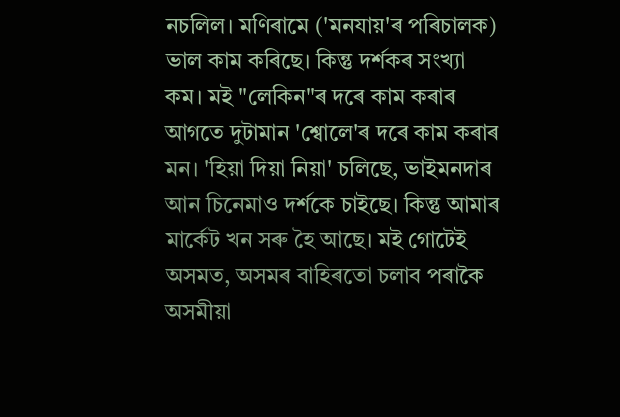নচলিল। মণিৰামে ('মনযায়'ৰ পৰিচালক) ভাল কাম কৰিছে। কিন্তু দৰ্শকৰ সংখ্যা কম। মই "লেকিন"ৰ দৰে কাম কৰাৰ আগতে দুটামান 'শ্বোলে'ৰ দৰে কাম কৰাৰ মন। 'হিয়া দিয়া নিয়া' চলিছে, ভাইমনদাৰ আন চিনেমাও দৰ্শকে চাইছে। কিন্তু আমাৰ মাৰ্কেট খন সৰু হৈ আছে। মই গোটেই অসমত, অসমৰ বাহিৰতো চলাব পৰাকৈ অসমীয়া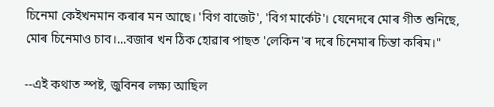চিনেমা কেইখনমান কৰাৰ মন আছে। 'বিগ বাজেট', 'বিগ মাৰ্কেট'। যেনেদৰে মোৰ গীত শুনিছে, মোৰ চিনেমাও চাব।...বজাৰ খন ঠিক হোৱাৰ পাছত 'লেকিন'ৰ দৰে চিনেমাৰ চিন্তা কৰিম।"

--এই কথাত স্পষ্ট, জুবিনৰ লক্ষ্য আছিল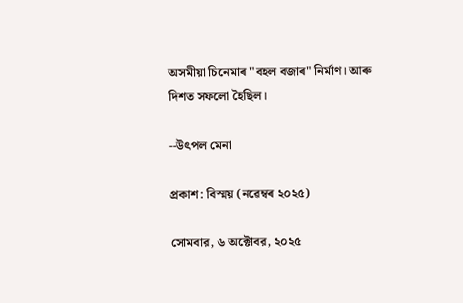অসমীয়া চিনেমাৰ "বহল বজাৰ" নিৰ্মাণ। আৰু দিশত সফলো হৈছিল।

--উৎপল মেনা

প্ৰকাশ: বিস্ময় (নৱেম্বৰ ২০২৫)

সোমবার, ৬ অক্টোবর, ২০২৫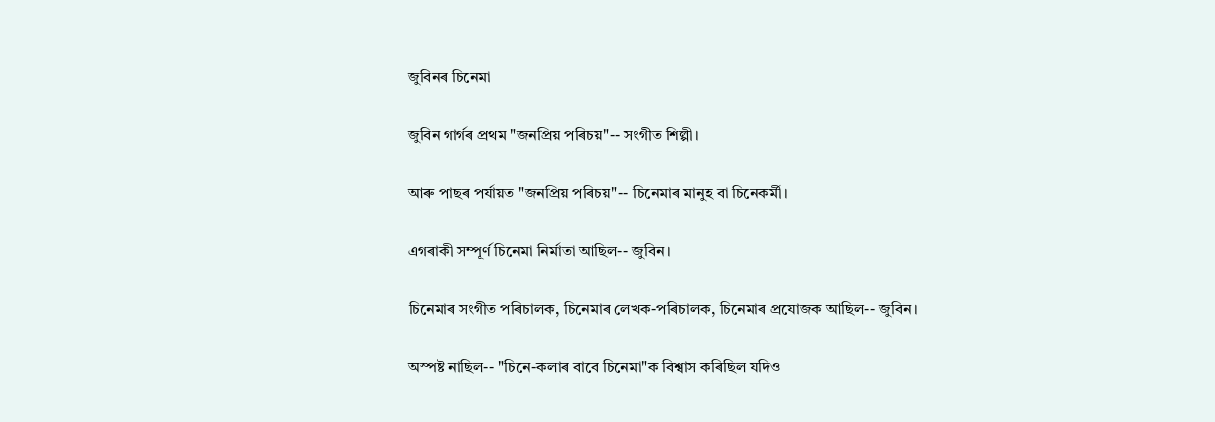জুবিনৰ চিনেমা

জুবিন গাৰ্গৰ প্ৰথম "জনপ্ৰিয় পৰিচয়"-- সংগীত শিল্পী।

আৰু পাছৰ পৰ্যায়ত "জনপ্ৰিয় পৰিচয়"-- চিনেমাৰ মানুহ বা চিনেকৰ্মী।

এগৰাকী সম্পূৰ্ণ চিনেমা নিৰ্মাতা আছিল-- জুবিন।

চিনেমাৰ সংগীত পৰিচালক, চিনেমাৰ লেখক-পৰিচালক, চিনেমাৰ প্ৰযোজক আছিল-- জুবিন।

অস্পষ্ট নাছিল-- "চিনে-কলাৰ বাবে চিনেমা"ক বিশ্বাস কৰিছিল যদিও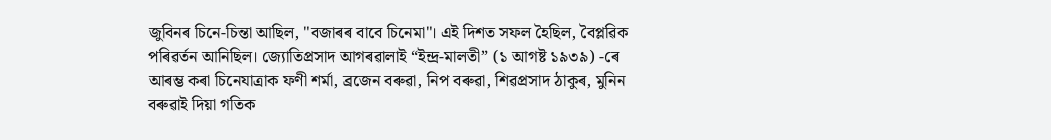জুবিনৰ চিনে-চিন্তা আছিল, "বজাৰৰ বাবে চিনেমা"। এই দিশত সফল হৈছিল, বৈপ্লৱিক পৰিৱৰ্তন আনিছিল। জ্যোতিপ্ৰসাদ আগৰৱালাই “ইন্দ্ৰ-মালতী” (১ আগষ্ট ১৯৩৯) -ৰে আৰম্ভ কৰা চিনেযাত্ৰাক ফণী শৰ্মা, ব্ৰজেন বৰুৱা, নিপ বৰুৱা, শিৱপ্ৰসাদ ঠাকুৰ, মুনিন বৰুৱাই দিয়া গতিক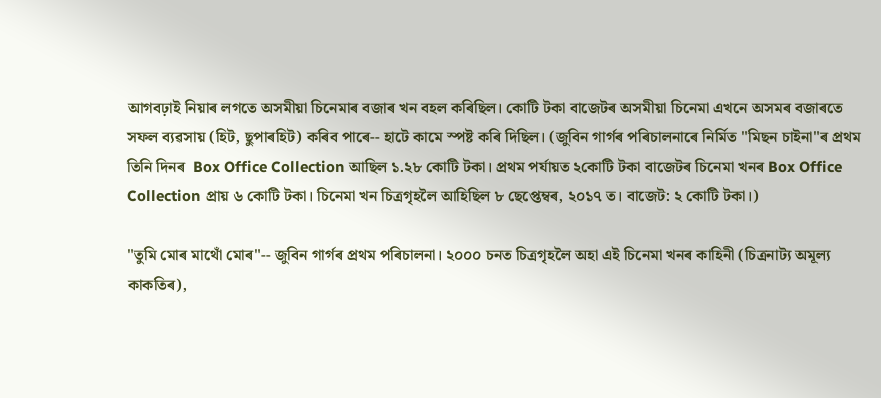আগবঢ়াই নিয়াৰ লগতে অসমীয়া চিনেমাৰ বজাৰ খন বহল কৰিছিল। কোটি টকা বাজেটৰ অসমীয়া চিনেমা এখনে অসমৰ বজাৰতে সফল ব্যৱসায় (হিট, ছুপাৰহিট) কৰিব পাৰে-- হাটে কামে স্পষ্ট কৰি দিছিল। (জুবিন গাৰ্গৰ পৰিচালনাৰে নিৰ্মিত "মিছন চাইনা"ৰ প্ৰথম তিনি দিনৰ  Box Office Collection আছিল ১.২৮ কোটি টকা। প্ৰথম পৰ্যায়ত ২কোটি টকা বাজেটৰ চিনেমা খনৰ Box Office Collection প্ৰায় ৬ কোটি টকা। চিনেমা খন চিত্ৰগৃহলৈ আহিছিল ৮ ছেপ্তেম্বৰ, ২০১৭ ত। বাজেট: ২ কোটি টকা।)

"তুমি মোৰ মাথোঁ মোৰ"-- জুবিন গাৰ্গৰ প্ৰথম পৰিচালনা। ২০০০ চনত চিত্ৰগৃহলৈ অহা এই চিনেমা খনৰ কাহিনী (চিত্ৰনাট্য অমূল্য কাকতিৰ),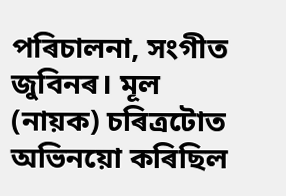পৰিচালনা, সংগীত জুবিনৰ। মূল (নায়ক) চৰিত্ৰটোত অভিনয়ো কৰিছিল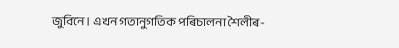জুবিনে। এখন গতানুগতিক পৰিচালনা শৈলীৰ-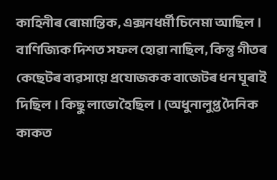কাহিনীৰ ৰোমান্তিক, এক্সনধৰ্মী চিনেমা আছিল। বাণিজ্যিক দিশত সফল হোৱা নাছিল, কিন্তু গীতৰ কেছেটৰ ব্যৱসায়ে প্ৰযোজকক বাজেটৰ ধন ঘূৰাই দিছিল। কিছু লাভো হৈছিল। (অধুনালুপ্ত দৈনিক কাকত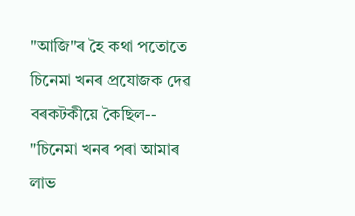"আজি"ৰ হৈ কথা পতোতে চিনেমা খনৰ প্ৰযোজক দেৱ বৰকটকীয়ে কৈছিল-- "চিনেমা খনৰ পৰা আমাৰ লাভ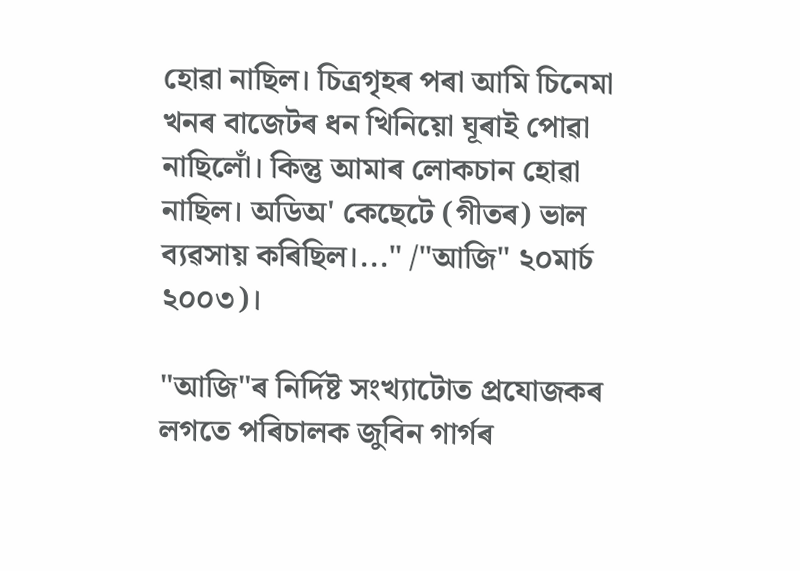হোৱা নাছিল। চিত্ৰগৃহৰ পৰা আমি চিনেমা খনৰ বাজেটৰ ধন খিনিয়ো ঘূৰাই পোৱা নাছিলোঁ। কিন্তু আমাৰ লোকচান হোৱা নাছিল। অডিঅ' কেছেটে (গীতৰ) ভাল ব্যৱসায় কৰিছিল।..." /"আজি" ২০মাৰ্চ ২০০৩)।

"আজি"ৰ নিৰ্দিষ্ট সংখ্যাটোত প্ৰযোজকৰ লগতে পৰিচালক জুবিন গাৰ্গৰ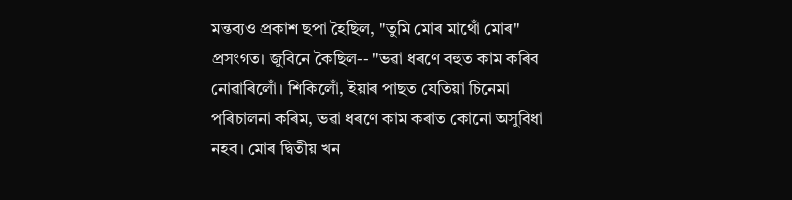মন্তব্যও প্ৰকাশ ছপা হৈছিল, "তুমি মোৰ মাথোঁ মোৰ" প্ৰসংগত। জুবিনে কৈছিল-- "ভৱা ধৰণে বহুত কাম কৰিব নোৱাৰিলোঁ। শিকিলোঁ, ইয়াৰ পাছত যেতিয়া চিনেমা পৰিচালনা কৰিম, ভৱা ধৰণে কাম কৰাত কোনো অসুবিধা নহব। মোৰ দ্বিতীয় খন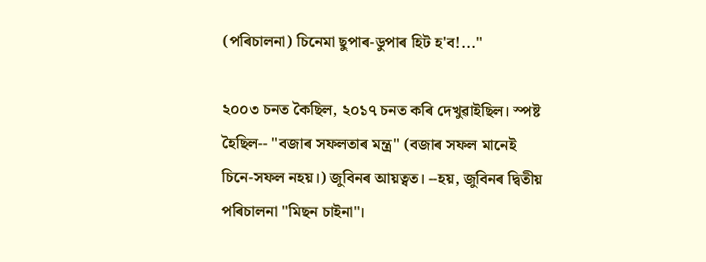(পৰিচালনা) চিনেমা ছুপাৰ-ডুপাৰ হিট হ'ব!..."

২০০৩ চনত কৈছিল, ২০১৭ চনত কৰি দেখুৱাইছিল। স্পষ্ট হৈছিল-- "বজাৰ সফলতাৰ মন্ত্ৰ" (বজাৰ সফল মানেই চিনে-সফল নহয়।) জুবিনৰ আয়ত্বত। --হয়, জুবিনৰ দ্বিতীয় পৰিচালনা "মিছন চাইনা"।